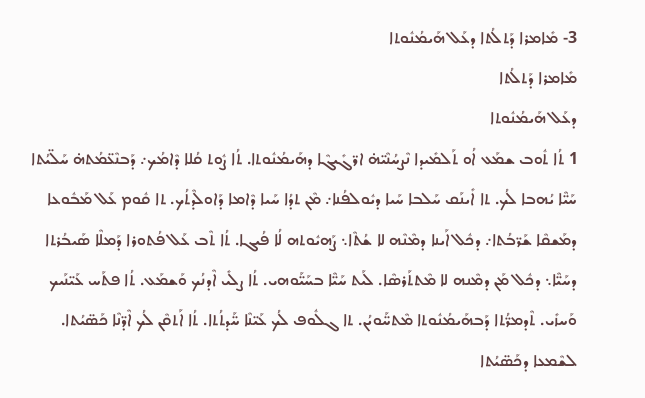3- ܡܺܐܡܪܐ ܕܰܬܠܳܬܐ ܕܥܰܠ ܗܰܝܡܳܢܽܘܬܐ
ܡܺܐܡܪܐ ܕܰܬܠܳܬܐ
ܕܥܰܠ ܗܰܝܡܳܢܽܘܬܐ
1 ܬܳܐ ܬܽܘܒ ܫܡܰܥ ܐܳܘ ܬܰܠܡܺܝܕܐ ܢܶܨܚܳܢܶܝ̈ܗ̇ ܐܪ̈ܓܺܝܓܶܐ ܕܗܰܝܡܳܢܽܘܬܐ. ܬܳܐ ܨܽܘܬ ܩܳܠܐ ܕܶܐܡܳܟ܇ ܕܰܒܢܶܥ̈ܡܳܬܗ̇ ܚܰܠ̈ܝܳܬܐ ܚܰܝ̈ܶܐ ܝܳܗܒܐ ܠܳܟ. ܬܐ ܐܺܝܢܰܩ ܚܰܠܒܐ ܚܰܝܐ ܕܝܽܘܠܦܳܢܐ܇ ܡܶܢ ܬܕܳܐ ܚܰܝܐ ܕܶܐܡܐ ܕܰܐܘܠܶܕܬܳܟ. ܬܐ ܩܽܘܡ ܥܰܠ ܡܰܒܽܘܥܐ ܕܡܰܫܩܶܐ ܫܰܪ̈ܒܳܬܐ܇ ܕܟܽܠ ܐܰܝܢܐ ܕܡܶܢܶܗ ܠܐ ܫܳܬܶܐ܆ ܨܰܗܝܽܘܬܗ ܠܳܐ ܦܳܝܓܐ. ܬܳܐ ܬܶܒ ܥܰܠ ܦܳܬܘܪܐ ܕܰܡܠܶܐ ܣܰܝܒܳܪܬܐ ܕܚܰܝ̈ܶܐ܆ ܕܟܽܠ ܡܰܢ ܕܡܶܢܗ ܠܐ ܡܶܬܬܰܪܣܶܐ. ܠܰܝܬ ܚܰܝ̈ܶܐ ܒܚܰܝ̈ܰܘܗܝ. ܬܳܐ ܨܠܺܝ ܐܶܕܢܳܟ ܘܰܫܡܰܥ. ܬܳܐ ܦܬܰܚ ܥܰܝ̈ܢܰܝܟ ܘܰܚܙܺܝ. ܬܶܕܡܪ̈ܳܬܐ ܕܰܒܗܰܝܡܳܢܽܘܬܐ ܡܶܬܚ̈ܰܘܝܳܢ. ܬܐ ܓܠܽܘܦ ܠܳܟ ܥܰܝ̈ܢܶܐ ܚ̈ܰܕܬܳܬܐ. ܬܳܐ ܐܰܬܩܶܢ ܠܳܟ ܐܶܕ̈ܢܶܐ ܟܰܣ̈ܝܳܬܐ. ܠܫܶܡܥܐ ܕܟܰܣ̈ܝܳܬܐ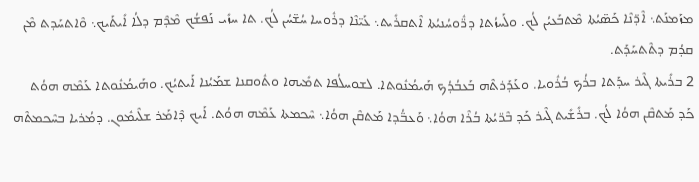ܡܙܰܡܢܰܬ܆ ܐܶܕ̈ܢܶܐ ܟܰܣ̈ܝܳܬܐ ܡܶܬܒܰܥܝܳܢ ܠܳܟ. ܘܠܰܚܙܳܬܐ ܕܪ̈ܽܘܚܳܢܝܳܬܐ ܐܶܬܩܪܺܝܬ܆ ܥܰܝ̈ܢܶܐ ܕܪܽܘܚܐ ܚܳܫ̈ܚܳܢ ܠܳܟ. ܬܐ ܚܙܺܝ ܢܰܦܫܳܟ ܡܶܕܶܡ ܕܠܳܐ ܐܺܝܬܰܝܟ܆ ܘܶܐܬܚܰܕܬ ܡܶܢ ܩܕܳܡ ܕܬܶܬܚܰܕܰܬ.
2 ܒܪܺܝܬܐ ܓܶܝܪ ܚܕܰܬܐ ܒܪܳܟ ܒܳܪܽܘܝܐ. ܘܥܰܕܰܪܬܶܗ ܒܰܥܒܳܕܳܟ ܗܰܝܡܳܢܽܘܬܐ. ܠܫܘܚܠܳܦܐ ܬܡܺܝܗܐ ܘܬܽܘܩܢܐ ܫܡܰܝܳܢܐ ܐܰܝܬܝܳܟ. ܘܗܰܝܡܳܢܽܘܬܐ ܥܰܡܶܗ ܗܘܳܬ ܟܰܕ ܡܰܬܩܶܢ ܗܘܳܐ ܠܳܟ. ܒܪܺܫܺܝܬ ܓܶܝܪ ܟܰܕ ܒܶܪ̈ܝܳܬܐ ܒܳܪܶܐ ܗܘܳܐ܆ ܘܰܥܒ̈ܳܕܐ ܡܰܬܩܶܢ ܗܘܳܐ܆ ܚܶܟܡܬܐ ܥܰܡܶܗ ܗܘܳܬ. ܐܰܝܟ ܕܶܐܡܰܪ ܫܠܶܝܡܽܘܢ. ܕܡܳܪܝܐ ܒܚܶܟܡܬܶܗ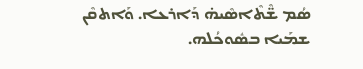ܣܳܡ ܫ̈ܶܬܶܐܣܶܝܗ̇ ܕܰܐܪܥܐ. ܘܰܐܬܩܶܢ ܫܡܰܝܐ ܒܣܽܘܟܳܠܗ.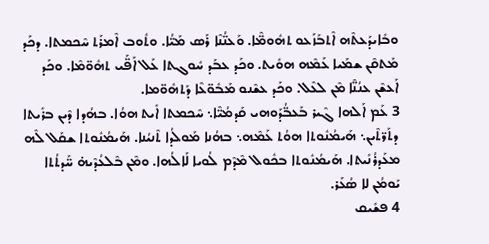ܘܒܺܐܝܕܰܥܬܶܗ ܐܶܬܒܰܙܰܥܘ ܬܗܽܘܡ̈ܶܐ. ܘܰܥܢ̈ܳܢܶܐ ܪܰܣ ܡܰܝ̈ܳܐ. ܘܬܽܘܒ ܐܶܡܪܰܬ ܚܶܟܡܬܐ. ܕܟܰܕ ܡܰܬܩܶܢ ܫܡܰܝܐ ܥܰܡܶܗ ܗܘܺܝܬ. ܘܟܰܕ ܥܒܰܕ ܚܽܘܓܬܐ ܥܰܠ ܐܰܦ̈ܰܝ ܬܗܽܘ̈ܡܶܐ. ܘܟܰܕ ܐܰܥܫܶܢ ܥܢܳܢ̈ܶܐ ܡܶܢ ܠܥܶܠ. ܘܟܰܕ ܥܫܶܢܘ ܡܰܒܽܘ̈ܥܶܐ ܕܰܬܗܽܘ̈ܡܐ.
3 ܥܰܡ ܐܰܠܗܐ ܓܶܝܪ ܒܰܥܒ̈ܳܕܰܘܗܝ ܩܰܕܡܳܝ̈ܶܐ܆ ܚܶܟܡܬܐ ܐܺܝܬ ܗܘܳܐ. ܒܗܳܕܐ ܕܶܝܢ ܒܪܺܝܬܐ ܕܬܰܪ̈ܬܶܝܢ܆ ܗܰܝܡܳܢܽܘܬܐ ܗܘܳܬ ܥܰܡܶܗ܆ ܒܗܳܢܐ ܡܰܘܠܳܕܐ ܬܶܢܝܳܢܐ. ܗܰܝܡܳܢܽܘܬܐ ܫܩܰܠ ܠܶܗ ܡܥܰܕܪܳܢܺܝܬܐ. ܗܰܝܡܳܢܽܘܬܐ ܒܟܽܘܠ ܡܶܕܶܡ ܠܳܘܝܐ ܠܰܐܠܳܗܐ. ܘܡܶܢ ܒܶܠܥܳܕܶܝܗ̇ ܚ̈ܰܕܬܳܬܐ ܝܰܘܡܳܢ ܠܐ ܣܳܥܰܪ.
4 ܦܫܺܝܩ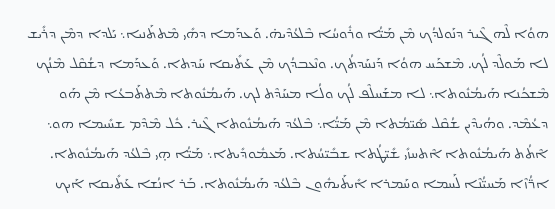ܗܘܳܐ ܠܶܗ ܓܶܝܪ ܕܢܰܘܠܕܳܟ ܡܶܢ ܡܰܝ̈ܳܐ ܘܪܽܘܚܳܐ ܒܶܠܥܳܕܶܝܗ̇. ܘܰܥܕܰܡܐ ܕܗܺܝ ܡܶܬܬܰܢܝܐ܆ ܝܰܠܕܐ ܕܡܶܢ ܕܪܺܝܫ ܠܐ ܡܰܘܠܶܕ ܠܳܟ. ܡܶܫܟܰܚ ܗܘܳܐ ܕܰܢܚܰܕܬܳܟ. ܘܢܶܥܒܕܳܟ ܡܶܢ ܥܰܬܺܝܩܐ ܚܰܕܬܐ. ܘܰܥܕܰܡܐ ܕܫܳܩܶܠ ܡܶܢܳܟ ܡܶܫܟܳܢܐ ܗܰܝܡܳܢܽܘܬܐ܆ ܠܐ ܡܫܰܚܠܶܦ ܠܳܟ ܘܠܳܐ ܡܚܰܕܶܬ ܠܟ. ܗܰܝܡܳܢܽܘܬܐ ܡܶܬܬܰܒܥܳܐ ܡܶܢ ܗܰܘ ܕܥܳܡܶܕ. ܘܗܳܝܕܶܝܢ ܫܳܩܶܠ ܣܺܝ̈ܡܳܬܐ ܡܶܢ ܡܰܝ̈ܳܐ܆ ܒܶܠܥܳܕ ܗܰܝܡܳܢܽܘܬܐ ܓܶܝܪ. ܟܽܠ ܡܶܕܶܡ ܫܚܺܝܡܐ ܗܘ܆ ܐܶܬܳܬ ܗܰܝܡܳܢܽܘܬܐ ܐܶܬܚܙܺܝ ܫܺܝ̈ܛܳܬܐ ܫܒܺܝ̈ܚܳܬܐ. ܡܰܥܡܽܘܕܺܝܬܐ܆ ܡܰܝ̈ܳܐ ܗ̣ܝ ܒܶܠܥܳܕ ܗܰܝܡܳܢܽܘܬܐ. ܐܪ̈ܳܙܶܐ ܡܰܚܝ̈ܳܢܶܐ ܠܰܚܡܐ ܘܚܰܡܪܐ ܐܺܝܬܰܝܗܽܘܢ ܒܶܠܥܳܕ ܗܰܝܡܳܢܽܘܬܐ. ܒܰܪ ܐܢܳܫܐ ܥܰܬܺܝܩܐ ܐܰܝܟ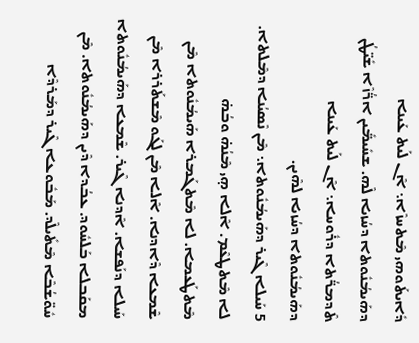ܕܺܐܝܬܰܘܗܝ ܡܶܬܚܙܶܐ܆ ܐܶܢ ܠܰܝܬ ܥܰܝܢܐ ܕܗܰܝܡܳܢܽܘܬܐ ܕܚܳܙܝܐ ܠܶܗ. ܫܚܺܝܡ̈ܺܝܢ ܐܪ̈ܳܙܶܐ ܫܺܝ̈ܛܳܢ ܬܶܕܡܪ̈ܳܬܐ ܕܪܽܘܚܐ܆ ܐܶܢ ܠܰܝܬ ܥܰܝܢܐ ܕܗܰܝܡܳܢܽܘܬܐ ܕܚܳܙܝܐ ܠܗܶܝܢ.
5 ܚܰܝܠܐ ܓܶܝܪ ܕܗܰܝܡܳܢܽܘܬܐ܆ ܡܶܢ ܢܶܣܝܳܢܐ ܕܡܶܠܬܐ. ܠܐ ܡܶܬܛܥܶܡ. ܐܶܠܐ ܗ̣ܝ ܡܶܢܳܗ̇ ܘܒܳܗ̇ ܡܶܬܛܰܥܡܐ. ܠܐ ܡܶܬܓܰܡܪܐ ܗܰܝܡܳܢܽܘܬܐ ܡܶܢ ܫܶܡܥܐ ܕܶܐܕܢܐ. ܐܶܠܐ ܡܶܢ ܠܓܰܘ ܡܶܫܬܰܪܪܐ ܡܶܢ ܚܰܝܠܐ ܕܢܰܦܫܐ. ܐܶܕܢܐ ܓܶܝܪ. ܫܶܡܥܐ ܕܗܰܝܡܳܢܽܘܬܐ ܡܩܰܒܠܐ ܒܰܠܚܽܘܕ. ܥܒܳܕܐ ܕܶܝܢ ܕܗܰܝܡܳܢܽܘܬܐ. ܡܶܢ ܚܽܘ̈ܫܳܒܶܐ ܡܶܬܺܝܠܶܕ. ܡܰܒܽܘܥܐ ܓܶܝܪ ܕܡܰܪܕܶܐ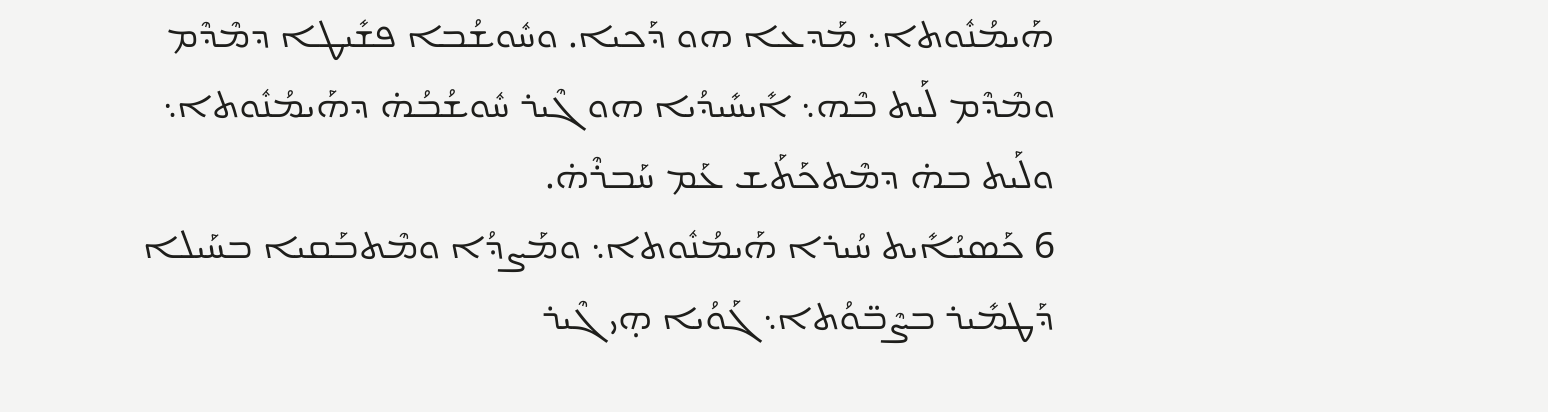ܗܰܝܡܳܢܽܘܬܐ܆ ܡܰܕܥܐ ܗܘ ܕܰܟܝܐ. ܘܚܽܘܫܳܒܐ ܦܫܺܝܛܐ ܕܡܶܕܶܡ ܘܡܶܕܶܡ ܠܰܝܬ ܒܶܗ܆ ܐܺܝܚܺܝܕܳܝܐ ܗܘ ܓܶܝܪ ܚܽܘܫܳܒܳܗ̇ ܕܗܰܝܡܳܢܽܘܬܐ܆ ܘܠܰܝܬ ܒܗ̇ ܕܡܶܬܟܰܬܰܫ ܥܰܡ ܚܰܒܪܶܗ̇.
6 ܟܰܣܝܳܐܺܝܬ ܚܳܝܪܐ ܗܰܝܡܳܢܽܘܬܐ܆ ܘܡܰܨܕܳܐ ܘܡܶܬܒܰܩܝܐ ܒܚܰܝܠܐ ܕܰܛܡܺܝܪ ܒܨܶܒ̈ܘܳܬܐ܆ ܓܰܘܳܝܐ ܗ̣ܝ ܓܶܝܪ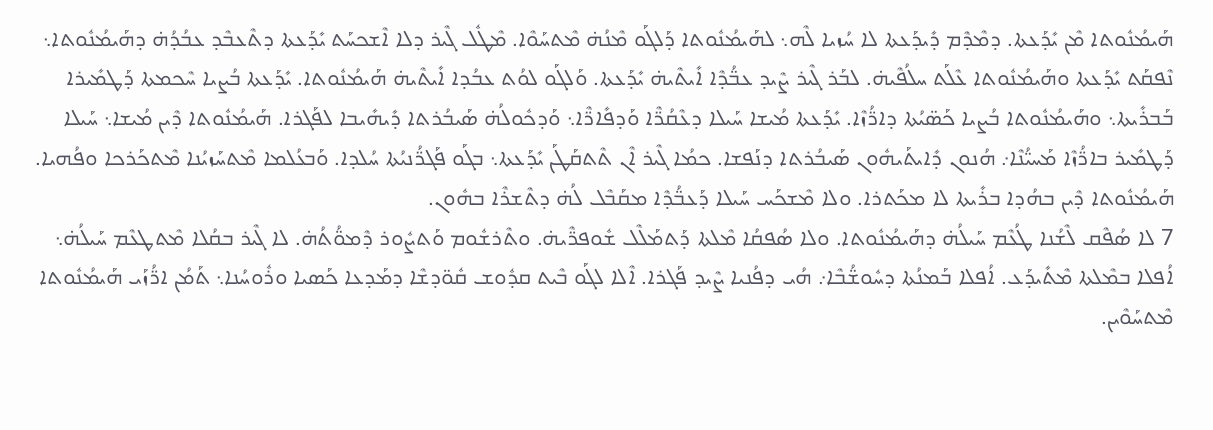ܗܰܝܡܳܢܽܘܬܐ ܡܶܢ ܝܺܕܰܥܬܐ. ܕܡܶܕܶܡ ܕܺܝܕܰܥܬܐ ܠܐ ܚܳܙܝܐ ܠܶܗ܆ ܠܗܰܝܡܳܢܽܘܬܐ ܕܰܠܓܰܘ ܡܶܢܳܗ̇ ܡܶܬܚܰܘܶܐ. ܡܶܛܽܠ ܓܶܝܪ ܕܠܐ ܐܶܫܟܚܰܬ ܝܺܕܰܥܬܐ ܕܬܶܥܒܶܕ ܥܒܳܕܳܗ̇ ܕܗܰܝܡܳܢܽܘܬܐ܆ ܢܶܦܩܰܬ ܝܺܕܰܥܬܐ ܘܗܰܝܡܳܢܽܘܬܐ ܥܶܠܰܬ ܚܠܳܦܶܝܗ̇. ܠܒܰܪ ܓܶܝܪ ܨܶܝܕ ܥܒ̈ܳܕܶܐ ܐܺܝܬܶܝܗ̇ ܝܺܕܰܥܬܐ. ܘܰܠܓܰܘ ܠܘܳܬ ܥܒܳܕܐ ܐܺܝܬܶܝܗ̇ ܗܰܝܡܳܢܽܘܬܐ. ܝܺܕܰܥܬܐ ܒܳܨܝܐ ܚܶܟܡܬܐ ܕܰܛܡܺܝܪܐ ܒܰܒܪܺܝܬܐ܆ ܘܗܰܝܡܳܢܽܘܬܐ ܒܳܨܝܐ ܟܰܣ̈ܝܳܬܐ ܕܐܪ̈ܳܙܶܐ. ܝܺܕܰܥܬܐ ܡܳܝܫܐ ܚܰܝܠܐ ܕܥܶܩܳܪ̈ܶܐ ܘܰܕܦܺܐܪ̈ܶܐ܆ ܘܰܕܟܽܘܠܳܗ̇ ܣܰܝܒܳܪܬܐ ܕܺܝܗܺܝܒܐ ܠܦܰܓܪܐ. ܗܰܝܡܳܢܽܘܬܐ ܕܶܝܢ ܡܳܝܫܐ܆ ܚܰܝܠܐ ܕܰܛܡܺܝܪ ܒܐܪ̈ܳܙܶܐ ܡܰܚܝ̈ܳܢܶܐ܇ ܗܳܢܘܢ ܕܺܐܝܬܰܝܗܽܘܢ ܣܰܝܒܳܪܬܐ ܕܢܰܦܫܐ. ܟܡܳܐ ܓܶܝܪ ܐܶܢ ܬܶܬܩܰܛܰܢ ܝܺܕܰܥܬܐ܆ ܒܓܰܘ ܦܰܓܪ̈ܳܢܝܳܬܐ ܚܳܠܕܐ. ܘܰܒܥܳܠܡܐ ܡܶܬܚܰܙܝܳܢܐ ܡܶܬܟܰܪܟܐ ܘܦܳܗܝܐ. ܗܰܝܡܳܢܽܘܬܐ ܕܶܝܢ ܒܗܳܕܐ ܒܪܺܝܬܐ ܠܐ ܡܟܰܬܪܐ. ܘܠܐ ܡܶܫܟܰܚ ܚܰܝܠܐ ܕܰܥܒ̈ܳܕܶܐ ܡܩܰܒܶܠ ܠܳܗ̇ ܕܬܶܫܪܶܐ ܒܗܽܘܢ.
7 ܠܐ ܣܳܦܶܩ ܠܶܫܳܢܐ ܛܳܥܶܡ ܚܰܝܠܳܗ̇ ܕܗܰܝܡܳܢܽܘܬܐ. ܘܠܐ ܣܳܦܩܳܐ ܡܶܠܬܐ ܕܰܬܡܰܠܶܠ ܫܽܘܦܪ̈ܶܝܗ̇. ܘܬܶܪܫܽܘܡ ܘܰܬܨܽܘܪ ܕܶܡܘ̈ܳܬܳܗ̇. ܠܐ ܓܶܝܪ ܒܩܳܠܐ ܡܶܬܛܥܶܡ ܚܰܝܠܳܗ̇܆ ܐܳܦܠܐ ܒܡܶܠܬܐ ܡܶܬܺܝܕܰܥ. ܐܳܦܠܐ ܒܰܡܢܳܬܐ ܕܚܽܘܫ̈ܳܒܶܐ܇ ܗܳܝ ܕܦܳܢܝܐ ܨܶܝܕ ܦܰܓܪܐ. ܐܶܠܐ ܠܓܰܘ ܒܶܝܬ ܩܕܽܘܫ ܩܽܘ̈ܕܫܶܐ ܕܡܰܕܥܐ ܟܰܣܝܐ ܘܪܽܘܚܳܢܐ܆ ܬܰܡܳܢ ܐܪ̈ܳܙܰܝ ܗܰܝܡܳܢܽܘܬܐ ܡܶܬܚܰܘܶܝܢ.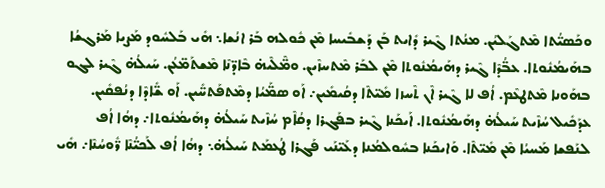ܘܟܰܣܝ̈ܳܬܐ ܡܶܬܓܰܠܝܳܢ. ܡܢܳܬܐ ܓܶܝܪ ܕܺܐܝܬ ܒܰܢ ܕܰܫܒܺܝܚܐ ܡܶܢ ܟܽܘܠܗ ܒܰܪ ܐܢܳܫܐ܆ ܗܺܝ ܒܰܠܚܽܘܕ ܡܰܨܝܐ ܡܰܪܓܫܳܐ ܒܗܰܝܡܳܢܽܘܬܐ. ܥܒ̈ܳܕܶܐ ܓܶܝܪ ܕܗܰܝܡܳܢܽܘܬܐ ܡܶܢ ܠܒܰܪ ܡܶܬܚܙܶܝܢ. ܘܡ̈ܶܠܶܝܗ̇ ܒܶܐܕ̈ܢܶܐ ܡܶܫܬܰܡ̈ܥܳܢ. ܚܰܝܠܳܗ̇ ܓܶܝܪ ܠܓܘ ܒܗܰܘܢܐ ܡܶܬܛܥܶܡ. ܐܳܦ ܠܐ ܓܶܝܪ ܐܶܢ ܬܶܚܙܐ ܡܺܝ̈ܬܶܐ ܕܩܳܝܡܺܝܢ܇ ܐܰܘ ܣܡ̈ܰܝܳܐ ܕܡܶܬܦܰܬܚ̈ܺܝܢ. ܐܰܘ ܫ̈ܺܐܕܶܐ ܕܢܳܦܩܺܝܢ. ܥܕܰܟܺܝܠ ܚܳܙܶܝܬ ܚܰܝܠܳܗ̇ ܕܗܰܝܡܳܢܽܘܬܐ. ܐܰܝܟܰܢܐ ܓܶܝܪ ܒܦܰܓܪܐ ܕܩܳܐܶܡ ܚܳܙܶܝܬ ܚܰܝܠܳܗ̇ ܕܗܰܝܡܳܢܽܘܬܐ܇ ܕܗܳܐ ܐܳܦ ܠܢܰܦܫܐ ܡܰܚܝܳܐ ܡܶܢ ܡܺܝ̈ܬܶܐ. ܘܰܐܝܟܰܢܐ ܒܚܽܘܠܡܳܢܐ ܕܥܰܝ̈ܢܰܝ ܦܰܓܪܐ ܛܳܥܡܰܬ ܚܰܝܠܳܗ̇܆ ܕܗܳܐ ܐܳܦ ܠܰܟܝ̈ܳܢܶܐ ܪ̈ܽܘܚܳܢܶܐ܇ ܗܺܝ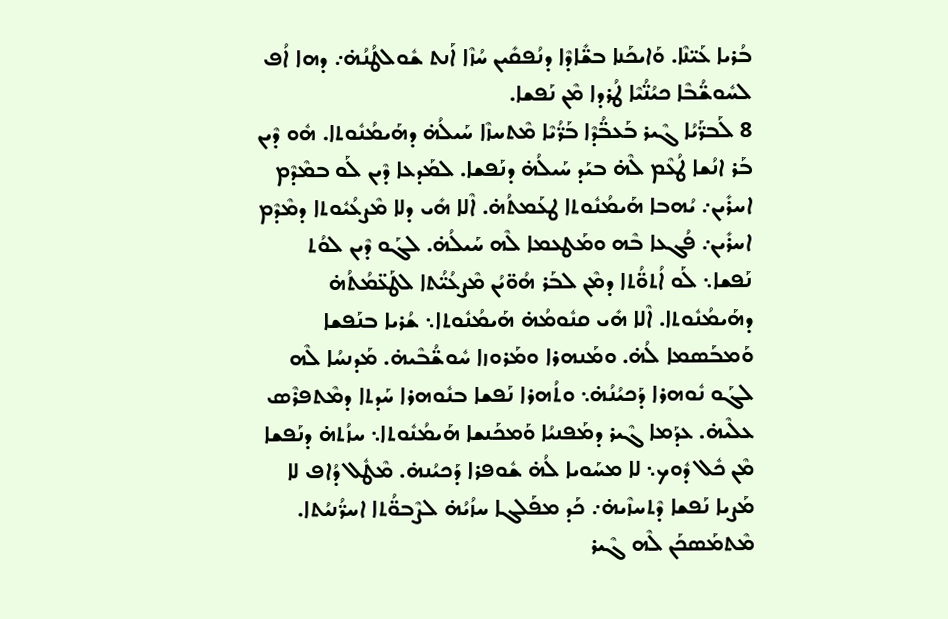ܒܳܪܝܐ ܥܰܝ̈ܢܶܐ. ܘܰܐܝܟܰܢܐ ܒܫ̈ܺܐܕܶܐ ܕܢܳܦܩܺܝܢ ܚܳܙܶܐ ܐܰܢܬ ܫܽܘܠܛܳܢܳܗ̇܇ ܕܗܐ ܐܳܦ ܠܚܽܘܫ̈ܳܒܶܐ ܟܝܳܢ̈ܳܝܶܐ ܛܳܪܕܐ ܡܶܢ ܢܰܦܫܐ.
8 ܠܰܒܪ̈ܰܝܳܐ ܓܶܝܪ ܒܰܥܒ̈ܳܕܶܐ ܒܰܪ̈ܳܝܶܐ ܡܶܬܚܙܶܐ ܚܰܝܠܳܗ̇ ܕܗܰܝܡܳܢܽܘܬܐ. ܗܽܘ ܕܶܝܢ ܒܰܪ ܐܢܳܫܐ ܛܳܥܶܡ ܠܶܗ̇ ܒܝܰܕ ܚܰܝܠܳܗ̇ ܕܢܰܦܫܐ. ܠܡܰܕܥܐ ܕܶܝܢ ܠܰܘ ܒܡܶܕܶܡ ܐܚܪܺܝܢ܇ ܝܳܗܒܐ ܗܰܝܡܳܢܽܘܬܐ ܛܥܰܡܬܳܗ̇. ܐܶܠܐ ܗܺܝ ܕܠܐ ܡܶܨܥܳܝܽܘܬܐ ܕܡܶܕܶܡ ܐܚܪܺܝܢ܇ ܦܳܓܥܐ ܒܶܗ ܘܡܰܛܥܡܐ ܠܶܗ ܚܰܝܠܳܗ̇. ܠܓܰܘ ܕܶܝܢ ܠܘܳܬ ܢܰܦܫܐ܆ ܠܰܘ ܐܳܬܘ̈ܳܬܐ ܕܡܶܢ ܠܒܰܪ ܗܳܘ̈ܝܳܢ ܡܶܨܥܳܝ̈ܳܬܐ ܠܛܰܥ̈ܡܳܬܳܗ̇ ܕܗܰܝܡܳܢܽܘܬܐ. ܐܶܠܐ ܗܺܝ ܩܢܽܘܡܳܗ̇ ܗܰܝܡܳܢܽܘܬܐ܆ ܫܳܪܝܐ ܒܢܰܦܫܐ ܘܰܡܒܰܣܡܐ ܠܳܗ̇. ܘܡܰܢܗܪܐ ܘܡܰܪܘܙܐ ܚܽܘܫ̈ܳܒܶܝܗ̇. ܡܰܕܢܚܳܐ ܠܶܗ ܠܓܰܘ ܢܽܘܗܪܐ ܕܰܟܝܳܢܳܗ̇܆ ܘܬܳܗܪܐ ܢܰܦܫܐ ܒܢܽܘܗܪܐ ܚܰܕܬܐ ܕܡܶܬܦܪܶܣ ܥܠܶܝܗ̇. ܥܕܰܡܐ ܓܶܝܪ ܕܡܰܦܢܝܳܐ ܘܰܡܟܰܢܫܐ ܗܰܝܡܳܢܽܘܬܐ܆ ܚܙܳܬܗ̇ ܕܢܰܦܫܐ ܡܶܢ ܟܽܠ ܕܽܘܟ܆ ܠܐ ܡܚܰܘܝܐ ܠܳܗ̇ ܫܽܘܦܪܐ ܕܰܟܝܳܢܗ̇. ܡܶܛܽܠ ܕܳܐܦ ܠܐ ܡܰܨܝܐ ܢܰܦܫܐ ܕܶܬܚܙܶܝܗ̇܇ ܟܰܕ ܡܦܰܠܓܐ ܚܙܳܝܳܗ̇ ܠܨܶܒܘ̈ܳܬܐ ܐܚܪ̈ܳܢܝܳܬܐ. ܡܶܬܡܰܣܟܰܢ ܠܶܗ ܓܶܝܪ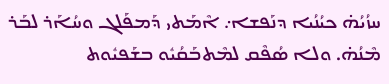ܚܙܳܝܳܗ̇ ܟܝܳܢܳܝܐ ܕܢܰܦܫܐ܇ ܐܶܡܰܬܝ ܕܰܡܦܰܠܓ ܘܚܳܐܰܪ ܠܒܰܪ ܡܶܢܳܗ̇. ܘܠܐ ܣܳܦܶܩ ܠܡܶܬܒܰܩܳܝܽܘ ܒܫܰܦܝܽܘܬ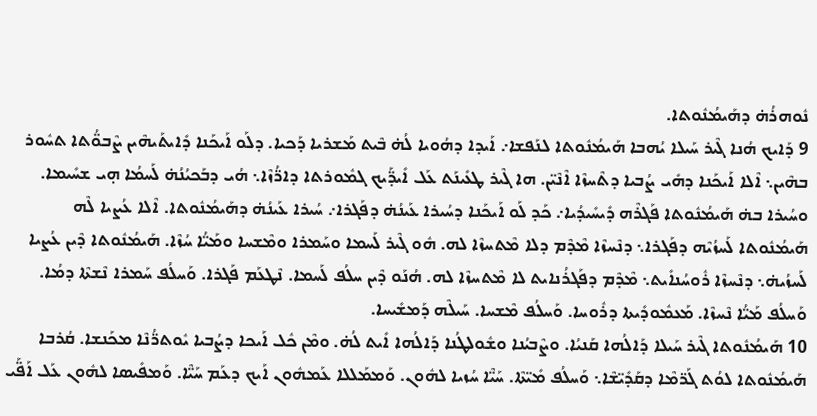ܢܽܘܗܪܳܗ̇ ܕܗܰܝܡܳܢܽܘܬܐ.
9 ܕܰܐܝܟ ܗܳܢܐ ܓܶܝܪ ܚܰܝܠܐ ܝܳܗܒܐ ܗܰܝܡܳܢܽܘܬܐ ܠܢܰܦܫܐ܇ ܐܰܝܕܐ ܕܗܳܘܝܐ ܠܳܗ̇ ܒܶܝܬ ܡܰܫܪܝܐ ܕܰܟܝܐ. ܕܠܰܘ ܐܰܝܟܰܢܐ ܕܺܐܝܬܰܝܗܶܝܢ ܨܶܒܘ̈ܳܬܐ ܬܚܽܘܪ ܒܗܶܝܢ܆ ܐܶܠܐ ܐܰܝܟܰܢܐ ܕܗܺܝ ܨܳܒܝܐ ܕܬܶܚܙܶܐ ܐܶܢܶܝ̈ܢ. ܗܐ ܓܶܝܪ ܛܥܺܝܢܰܬ ܥܰܠ ܐܺܝܕ̈ܰܝܟ ܓܡܽܘܪܬܐ ܕܐܪ̈ܳܙܶܐ܆ ܗܳܝ ܕܒܰܟܝܳܢܳܗ̇ ܠܰܚܡܳܐ ܗ̣ܝ ܫܚܺܝܡܐ. ܘܚܳܝܪܐ ܒܗ̇ ܗܰܝܡܳܢܽܘܬܐ ܦܰܓܪܶܗ ܕܺܝܚܺܝܕܳܝܐ܇ ܟܰܕ ܠܰܘ ܐܰܝܟܰܢܐ ܕܚܳܝܪܐ ܥܰܝܢܳܗ̇ ܕܦܰܓܪܐ܇ ܚܳܝܪܐ ܥܰܝܢܳܗ̇ ܕܗܰܝܡܳܢܽܘܬܐ. ܐܶܠܐ ܥܳܨܝܐ ܠܶܗ ܗܰܝܡܳܢܽܘܬܐ ܠܰܚܙܳܝܶܗ ܕܦܰܓܪܐ܆ ܕܢܶܚܙܶܐ ܡܶܕܶܡ ܕܠܐ ܡܶܬܚܙܶܐ ܠܗ. ܗܽܘ ܓܶܝܪ ܠܰܚܡܐ ܘܚܰܡܪܐ ܘܡܶܫܚܐ ܘܡܰܝ̈ܳܐ ܚܳܙܶܐ. ܗܰܝܡܳܢܽܘܬܐ ܕܶܝܢ ܥܳܨܝܐ ܠܰܚܙܳܝܗ̇܆ ܕܢܶܚܙܶܐ ܪܽܘܚܳܢܐܺܝܬ܆ ܡܶܕܶܡ ܕܦܰܓܪܳܢܐܝܬ ܠܐ ܡܶܬܚܙܶܐ ܠܗ. ܗܳܢܰܘ ܕܶܝܢ ܚܠܳܦ ܠܰܚܡܐ. ܢܶܛܥܰܡ ܦܰܓܪܐ. ܘܰܚܠܳܦ ܚܰܡܪܐ ܢܶܫܬܶܐ ܕܡܳܐ. ܘܰܚܠܳܦ ܡܰܝ̈ܳܐ ܢܶܚܙܶܐ. ܡܰܥܡܽܘܕܺܝܬܐ ܕܪܽܘܚܐ. ܘܰܚܠܳܦ ܡܶܫܚܐ. ܚܰܝܠܶܗ ܕܰܡܫܺܝܚܐ.
10 ܗܰܝܡܳܢܽܘܬܐ ܓܶܝܪ ܚܰܝܠܐ ܕܰܐܠܳܗܐ ܩܰܢܝܳܐ. ܘܨܶܒܝܳܢܐ ܘܫܽܘܠܛܳܢܐ ܕܰܐܠܳܗܐ ܐܺܝܬ ܠܳܗ̇. ܘܡܶܢ ܟܽܠ ܐܰܝܟܐ ܕܨܳܒܝܐ ܝܽܘܬܪ̈ܳܢܶܐ ܡܟܰܢܫܐ. ܩܳܪܒܐ ܗܰܝܡܳܢܽܘܬܐ ܠܘܳܬ ܓܰܪ̈ܡܶܐ ܕܩܰܕܺܝ̈ܫܶܐ܆ ܘܰܚܠܳܦ ܡܺܝ̈ܬܶܐ. ܚܰܝ̈ܶܐ ܚܳܙܝܐ ܠܗܽܘܢ. ܘܰܡܡܰܠܠܐ ܥܰܡܗܽܘܢ ܐܰܝܟ ܕܥܰܡ ܚܰܝ̈ܶܐ. ܘܰܡܦܺܝܣܐ ܠܗܽܘܢ ܥܰܠ ܐܰܦ̈ܰܝ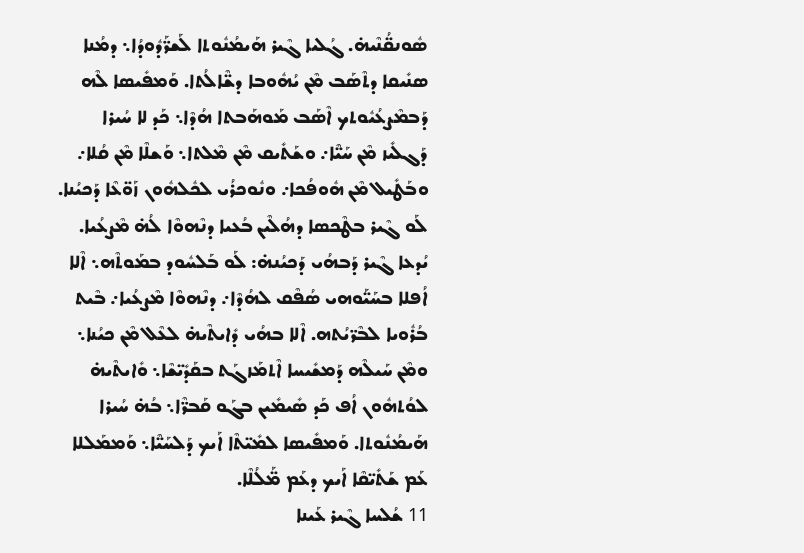ܣܽܘܢܩ̈ܳܢܶܝܗ̇. ܓܳܠܝܐ ܓܶܝܪ ܗܰܝܡܳܢܽܘܬܐ ܠܰܫܪ̈ܰܕܽܘܕܳܐ܆ ܕܡܳܢܐ ܣܢܺܝܩܐ ܕܬܶܣܰܒ ܡܶܢ ܝܳܗܽܘܒܐ ܕܫ̈ܶܐܠܳܬܐ. ܘܰܡܦܺܝܣܐ ܠܶܗ ܕܰܒܡܶܨܥܳܝܽܘܬܟ ܐܶܣܰܒ ܡܰܘܗܰܒܬܐ ܗܳܕܶܐ܆ ܟܰܕ ܠܐ ܚܳܝܪܐ ܕܰܓܠܺܝܙ ܡܶܢ ܚܰܝ̈ܶܐ܇ ܘܫܰܬܺܝܩ ܡܶܢ ܡܶܠܬܐ܆ ܘܰܫܠܶܐ ܡܶܢ ܩܳܠܐ܇ ܘܒܰܛܺܝܠ ܡܶܢ ܗܽܘܦܳܟܐ܇ ܘܢܽܘܟܪܳܝ ܠܟܽܠܗܽܘܢ ܙܰܘ̈ܥܶܐ ܕܰܟܝܳܢܐ. ܠܰܘ ܓܶܝܪ ܒܛܶܟܣܐ ܕܗܳܠܶܝܢ ܒܳܥܝܐ ܕܢܶܗܘܶܐ ܠܳܗ̇ ܡܶܨܥܳܝܐ. ܝܳܕܥܐ ܓܶܝܪ ܕܰܒܗܳܝ ܕܰܟܝܳܢܗ̇: ܠܰܘ ܒܰܠܚܽܘܕ ܒܡܰܘܬܶܗ܆ ܐܶܠܐ ܐܳܦܠܐ ܒܚܰܝ̈ܰܘܗܝ ܣܳܦܶܩ ܠܗܳܕܶܐ܇ ܕܢܶܗܘܶܐ ܡܶܨܥܳܝܐ܇ ܒܶܝܬ ܒܳܪܽܘܝܐ ܠܒܶܪ̈ܝܳܬܗ. ܐܶܠܐ ܒܗܳܝ ܕܺܐܝܬܶܝܗ̇ ܠܥܶܠ ܡܶܢ ܟܝܳܢܐ܆ ܘܡܶܢ ܚܰܝܠܶܗ ܕܰܡܫܺܝܚܐ ܐܶܬܡܰܙܓܰܬ ܒܩܰܕܺܝ̈ܫܶܐ܆ ܘܺܐܝܬܶܝܗ̇ ܠܘܳܬܗܽܘܢ ܐܳܦ ܟܰܕ ܣܺܝܡܺܝܢ ܒܓܰܘ ܩܰܒܪ̈ܶܐ܆ ܒܳܗ̇ ܚܳܝܪܐ ܗܰܝܡܳܢܽܘܬܐ. ܘܰܡܦܺܝܣܐ ܠܡܺܝ̈ܬܶܐ ܐܰܝܟ ܕܰܠܚܰܝ̈ܶܐ܆ ܘܰܡܡܰܠܠܐ ܥܰܡ ܫܰܬܺܝ̈ܩܶܐ ܐܰܝܟ ܕܥܰܡ ܡ̈ܰܠܳܠܶܐ.
11 ܫܳܠܚܐ ܓܶܝܪ ܥܰܝܢܐ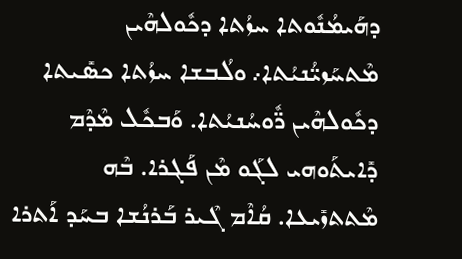ܕܗܰܝܡܳܢܽܘܬܐ ܚܙܳܬܐ ܕܟܽܘܠܗܶܝܢ ܡܶܬܚܰܙܝ̈ܳܢܝܳܬܐ܇ ܘܠܳܒܫܐ ܚܙܳܬܐ ܟܣܺܝܬܐ ܕܟܽܘܠܗܶܝܢ ܪ̈ܽܘܚܳܢܝܳܬܐ. ܘܰܒܟܽܠ ܡܶܕܶܡ ܕܺܐܝܬܰܘܗܝ ܠܓܰܘ ܡܶܢ ܦܰܓܪܐ. ܒܶܗ ܡܶܬܬܙܺܝܥܐ. ܩܳܐܶܡ ܓܶܝܪ ܒܰܪܢܳܫܐ ܒܚܰܕ ܐܰܬܪܐ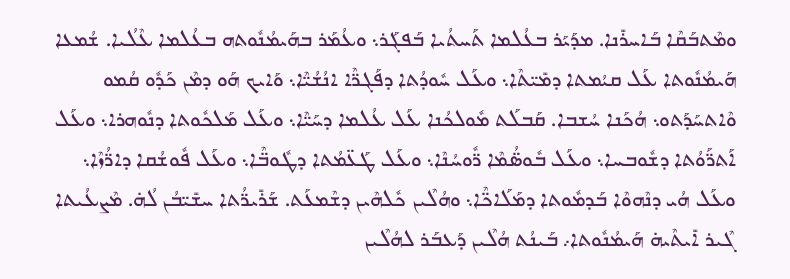ܘܡܶܬܒܰܩܶܐ ܒܰܐܚܪܺܢܐ. ܡܕܰܝܰܪ ܒܥܳܠܡܐ ܬܰܚܬܳܝܐ ܒܰܦܓܰܪ܆ ܘܥܳܡܰܪ ܒܗܰܝܡܳܢܽܘܬܗ ܒܥܳܠܡܐ ܥܶܠܳܝܐ. ܫܳܡܥܐ ܗܰܝܡܳܢܽܘܬܐ ܥܰܠ ܩܝܳܡܬܐ ܕܡܺܝ̈ܬܶܐ܆ ܘܥܰܠ ܚܽܘܕܳܬܐ ܕܦܰܓܪ̈ܶܐ ܐܢܳܫܳܝ̈ܶܐ܆ ܘܰܐܝܟ ܗܰܘ ܕܡܶܢ ܟܰܕܽܘ ܩܳܡܘ ܘܶܐܬܚܰܕܰܬܘ܆ ܗܳܟܰܢܐ ܚܳܫܒܐ. ܩܰܒܠܰܬ ܡܽܘܠܟܳܢܐ ܥܰܠ ܥܳܠܡܐ ܕܚܰܝ̈ܶܐ܆ ܘܥܰܠ ܡܰܠܟܽܘܬܐ ܕܢܽܘܗܪܐ܆ ܘܥܰܠ ܐܰܬܪ̈ܰܘܳܬܐ ܕܫܽܘܒܚܐ܆ ܘܥܰܠ ܒܽܘܣ̈ܳܡܶܐ ܪ̈ܽܘܚܳܢܶܐ܆ ܘܥܰܠ ܛܰܥ̈ܡܳܬܐ ܕܛܽܘܒ̈ܶܐ܆ ܘܥܰܠ ܦܽܘܫܳܩܐ ܕܐܪ̈ܳܙܶܐ܆ ܘܥܰܠ ܗܳܝ ܕܢܶܗܘܶܐ ܒܰܕܡܽܘܬܐ ܕܡܰܠܰܐܟ̈ܶܐ܆ ܘܗܳܠܶܝܢ ܟܽܠܗܶܝܢ ܕܫܶܡܥܰܬ. ܫܰܪܺܝܪ̈ܳܬܐ ܚܫܺܝ̈ܒܳܢ ܠܳܗ̇. ܡܶܨܥܳܝܬܐ ܓܶܝܪ ܐܺܝܬܶܝܗ̇ ܗܰܝܡܳܢܽܘܬܐ܇ ܒܰܝܢܳܬ ܗܳܠܶܝܢ ܕܰܥܒܰܪ ܠܗܳܠܶܝܢ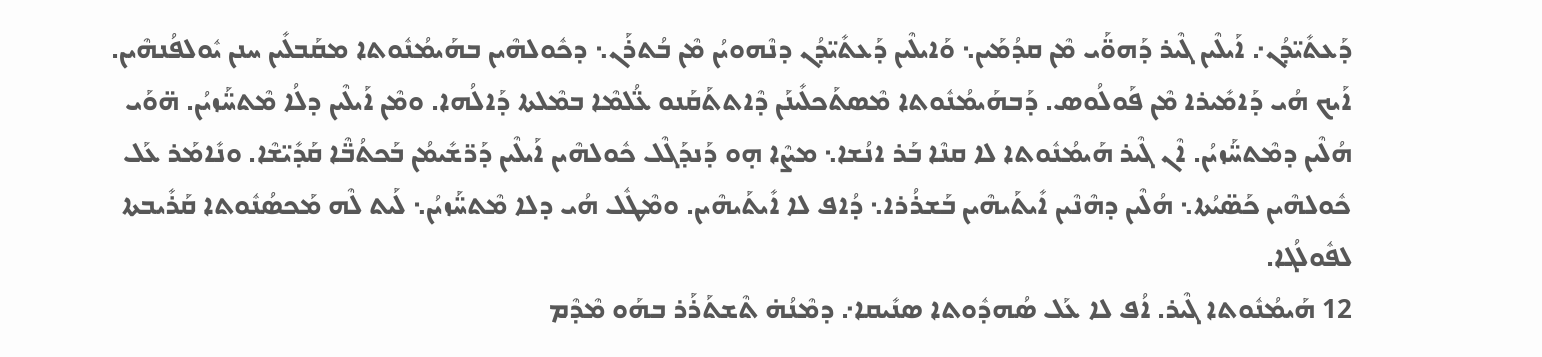ܕܰܥܬܺܝ̈ܕܳܢ܇ ܐܰܝܠܶܝܢ ܓܶܝܪ ܕܰܗܘ̈ܰܝ ܡܶܢ ܩܕܳܡܰܝܢ܆ ܘܰܐܝܠܶܝܢ ܕܰܥܬܺܝ̈ܕܳܢ ܕܢܶܗܘܝܳܢ ܡܶܢ ܒܳܬܪܰܢ܆ ܕܟܽܘܠܗܶܝܢ ܒܗܰܝܡܳܢܽܘܬܐ ܡܩܰܒܠܺܝܢ ܚܢܢ ܝܽܘܠܦܳܢܗܶܝܢ. ܐܰܝܟ ܗܳܝ ܕܰܐܡܺܝܪܐ ܡܶܢ ܦܰܘܠܳܘܣ. ܕܰܒܗܰܝܡܳܢܽܘܬܐ ܡܶܣܬܰܟܠܺܝܢܰܢ ܕܶܐܬܬܰܩܰܢܘ ܥ̈ܳܠܡܶܐ ܒܡܶܠܬܐ ܕܰܐܠܳܗܐ. ܘܡܶܢ ܐܰܝܠܶܝܢ ܕܠܳܐ ܡܶܬܚ̈ܰܙܝܳܢ. ܗ̈ܘܰܝ ܗܳܠܶܝܢ ܕܡܶܬܚ̈ܰܙܝܳܢ. ܐܶܢ ܓܶܝܪ ܗܰܝܡܳܢܽܘܬܐ ܠܐ ܩܢܶܐ ܒܰܪ ܐܢܳܫܐ܆ ܡܨܶܐ ܗ̣ܘ ܕܰܢܕܰܓܶܠ ܟܽܘܠܗܶܝܢ ܐܰܝܠܶܝܢ ܕܰܪ̈ܫܺܝܡܳܢ ܒܰܟܬܳܒ̈ܶܐ ܩܰܕܺܝ̈ܫܶܐ. ܘܢܺܐܡܰܪ ܥܰܠ ܟܽܘܠܗܶܝܢ ܟܰܣ̈ܝܳܬܐ܆ ܗܳܠܶܝܢ ܕܗܶܢܶܝܢ ܐܺܝܬܰܝܗܶܝܢ ܒܰܫܪܳܪܐ܆ ܕܳܐܦ ܠܐ ܐܺܝܬܰܝܗܶܝܢ. ܘܡܶܛܽܠ ܗܳܝ ܕܠܐ ܡܶܬܚ̈ܰܙܝܳܢ܆ ܠܰܝܬ ܠܶܗ ܡܰܟܣܳܢܽܘܬܐ ܩܰܪܺܝܒܬܐ ܠܦܽܘܠܳܓܐ.
12 ܗܰܝܡܳܢܽܘܬܐ ܓܶܝܪ. ܐܳܦ ܠܐ ܥܰܠ ܣܳܗܕܽܘܬܐ ܣܢܺܝܩܐ܇ ܕܡܶܢܳܗ̇ ܬܶܫܬܰܪܰܪ ܒܗܰܘ ܡܶܕܶܡ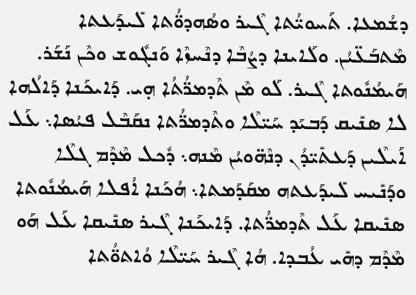ܕܫܳܡܥܐ. ܬܰܚܘܝ̈ܳܬܐ ܓܶܝܪ ܘܣܳܗܕܘ̈ܳܬܐ ܠܺܝܕܰܥܬܐ ܡܶܬܒܰܥ̈ܝܳܢ. ܘܠܰܐܝܢܐ ܕܨܳܒܶܐ ܕܢܶܚܙܶܐ ܘܰܢܓܽܘܫ ܘܟܶܢ ܢܰܫܰܪ. ܗܰܝܡܳܢܽܘܬܐ ܓܶܝܪ. ܠܰܘ ܡܶܢ ܬܶܕܡܪ̈ܳܬܳܐ ܗ̣ܝ. ܕܰܐܝܟܰܢܐ ܕܰܐܠܳܗܐ ܠܐ ܣܢܺܝܩ ܕܰܒܝܰܕ ܚܰܝ̈ܠܶܐ ܘܬܶܕܡܪ̈ܳܬܐ ܢܩܰܒܶܠ ܦܝܳܣܐ܆ ܥܰܠ ܐܰܝܠܶܝܢ ܕܰܥܬܺܝ̈ܕܳܢ ܕܢܶܗ̈ܘܝܳܢ ܡܶܢܗ܆ ܕܽܟܠ ܡܶܕܶܡ ܓܠܶܐ ܘܕܰܢܺܝܚ ܠܺܝܕܰܥܬܗ ܡܩܰܕܰܡܬܐ܆ ܗܳܟܰܢܐ ܐܳܦܠܐ ܗܰܝܡܳܢܽܘܬܐ ܣܢܺܝܩܐ ܥܰܠ ܬܶܕܡܪ̈ܳܬܐ. ܕܰܐܝܟܰܢܐ ܓܶܝܪ ܣܢܺܝܩܐ ܥܰܠ ܗܰܘ ܡܶܕܶܡ ܕܗܺܝ ܥܳܒܕܐ. ܗܳܐ ܓܶܝܪ ܚܰܝ̈ܠܶܐ ܘܳܐܬܘ̈ܳܬܐ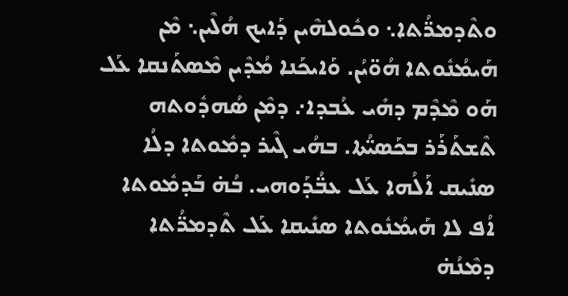ܘܬܶܕܡܪ̈ܳܬܐ܆ ܘܟܽܘܠܗܶܝܢ ܕܰܐܝܟ ܗܳܠܶܝܢ܆ ܡܶܢ ܗܰܝܡܳܢܽܘܬܐ ܗܳܘ̈ܝܳܢ. ܘܰܐܝܟܰܢܐ ܡܳܕܶܝܢ ܡܶܣܬܰܢܩܐ ܥܰܠ ܗܰܘ ܡܶܕܶܡ ܕܗܺܝ ܥܳܒܕܐ܇ ܕܡܶܢ ܣܳܗܕܽܘܬܗ ܬܶܫܬܰܪܰܪ ܒܟܰܣܝ̈ܳܬܐ. ܒܗܳܝ ܓܶܝܪ ܕܡܽܘܬܐ ܕܠܳܐ ܣܢܺܝܩ ܐܰܠܳܗܐ ܥܰܠ ܥܒ̈ܳܕܰܘܗܝ. ܒܳܗ̇ ܒܰܕܡܽܘܬܐ ܐܳܦ ܠܐ ܗܰܝܡܳܢܽܘܬܐ ܣܢܺܝܩܐ ܥܰܠ ܬܶܕܡܪ̈ܳܬܐ ܕܡܶܢܳܗ̇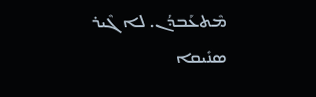ܡܶܬܥܰܒܕܳܢ. ܠܐ ܓܶܝܪ ܣܢܺܝܩܐ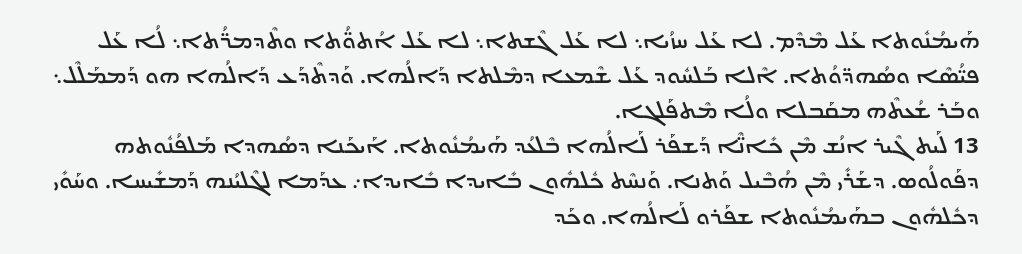ܗܰܝܡܳܢܽܘܬܐ ܥܰܠ ܡܶܕܶܡ. ܠܐ ܥܰܠ ܚܙܳܝܐ܆ ܠܐ ܥܰܠ ܓܶܫܬܐ܆ ܠܐ ܥܰܠ ܐܳܬܘ̈ܳܬܐ ܘܬܶܕܡܖ̈ܳܬܐ܆ ܠܳܐ ܥܰܠ ܦܝ̈ܳܣܶܐ ܘܣܳܗܕ̈ܘܳܬܐ. ܐܶܠܐ ܒܰܠܚܽܘܕ ܥܰܠ ܫܶܡܥܐ ܕܡܶܠܬܐ ܕܰܐܠܳܗܐ. ܘܰܕܬܶܕܰܥ ܕܰܐܠܳܗܐ ܗܘ ܕܰܡܡܰܠܶܠ܆ ܘܒܰܪ ܫܳܥܬܶܗ ܡܩܰܒܠܐ ܘܠܳܐ ܡܶܬܦܰܠܓܐ.
13 ܠܰܝܬ ܓܶܝܪ ܐܢܳܫ ܡܶܢ ܟܺܐܢ̈ܶܐ ܕܰܫܦܰܪ ܠܰܐܠܳܗܐ ܒܶܠܥܳܕ ܗܰܝܡܳܢܽܘܬܐ. ܐܰܝܟܰܢܐ ܕܣܳܗܕܐ ܡܰܠܦܳܢܽܘܬܗ ܕܦܰܘܠܳܘܣ. ܕܫܰܪܺܝ ܡܶܢ ܗܳܒܶܝܠ ܘܰܬܢܐ. ܘܰܢܚܶܬ ܟܽܠܗܽܘܢ ܒܺܐܝܕܐ ܒܺܐܝܕܐ܇ ܥܕܰܡܐ ܠܓܶܠܝܳܢܗ ܕܰܡܫܺܝܚܐ. ܘܚܰܘܺܝ ܕܟܽܠܗܽܘܢ ܒܗܰܝܡܳܢܽܘܬܐ ܫܦܰܪܘ ܠܰܐܠܳܗܐ. ܘܟܰܕ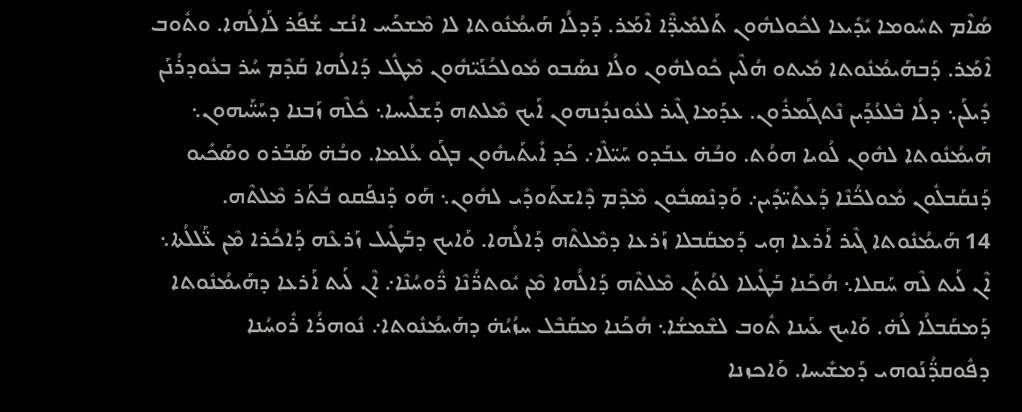ܣܳܐܶܡ ܬܚܽܘܡܐ ܝܺܕܺܝܥܐ ܠܟܽܘܠܗܽܘܢ ܬܰܠܡܺܝܕ̈ܶܐ ܐܶܡܰܪ. ܕܰܕܠܳܐ ܗܰܝܡܳܢܽܘܬܐ ܠܐ ܡܶܫܟܰܚ ܐܢܳܫ ܫܳܦܰܪ ܠܰܐܠܳܗܐ. ܘܬܽܘܒ ܐܶܡܰܪ. ܕܰܒܗܰܝܡܳܢܽܘܬܐ ܡܺܝܬܘ ܗܳܠܶܝܢ ܟܽܘܠܗܽܘܢ ܘܠܳܐ ܢܣܰܒܘ ܡܽܘܠܟܳܢܰܝ̈ܗܽܘܢ ܡܶܛܽܠ ܕܰܐܠܳܗܐ ܩܰܕܶܡ ܚܳܪ ܒܥܽܘܕܪܳܢܰܢ ܕܺܝܠܰܢ܆ ܕܠܳܐ ܒܶܠܥܳܕܰܝܢ ܢܶܬܓܰܡܪܽܘܢ. ܥܕܰܡܐ ܓܶܝܪ ܠܥܽܘܢܕܳܢܗܘܢ ܐܰܝܟ ܡܶܠܬܗ ܕܰܫܠܺܝܚܐ܆ ܟܽܠܶܗ ܙܰܒܢܐ ܕܚܰܝ̈ܰܝܗܘܢ܆ ܗܰܝܡܳܢܽܘܬܐ ܠܗܽܘܢ ܠܳܘܝܐ ܗܘܳܬ. ܘܒܳܗ̇ ܥܒܰܕܘ ܚܰܝ̈ܠܶܐ܇ ܟܰܕ ܐܺܝܬܰܝܗܽܘܢ ܒܓܰܘ ܥܳܠܡܐ. ܘܒܳܗ̇ ܣܰܒܰܪܘ ܘܣܰܟܺܝܘ ܕܰܢܩܰܒܠܽܘܢ ܡܽܘܠܟ̈ܳܢܶܐ ܕܰܥܬܺܝ̈ܕܺܝܢ܇ ܘܰܕܢܶܣܒܽܘܢ ܡܶܕܶܡ ܕܶܐܫܬܰܘܕܺܝ ܠܗܽܘܢ܆ ܗܰܘ ܕܰܢܦܰܩܘ ܒܳܬܰܪ ܡܶܠܬܶܗ.
14 ܗܰܝܡܳܢܽܘܬܐ ܓܶܝܪ ܐܰܪܥܐ ܗ̣ܝ ܕܰܡܩܰܒܠܐ ܙܰܪܥܐ ܕܡܶܠܬܶܗ ܕܰܐܠܳܗܐ. ܘܰܐܝܟ ܕܒܰܛܺܝܠ ܙܰܪܥܶܗ ܕܰܐܟܳܪܐ ܡܶܢ ܥ̈ܰܠܠܳܬܐ܆ ܐܶܢ ܠܰܝܬ ܠܶܗ ܚܰܩܠܐ܆ ܗܳܟܰܢܐ ܒܰܛܺܝܠܐ ܠܘܳܬܰܢ ܡܶܠܬܶܗ ܕܰܐܠܳܗܐ ܡܶܢ ܝܽܘܬܪ̈ܳܢܶܐ ܪ̈ܽܘܚܳܢܶܐ܇ ܐܶܢ ܠܰܝܬ ܐܰܪܥܐ ܕܗܰܝܡܳܢܽܘܬܐ ܕܰܡܩܰܒܠܳܐ ܠܳܗ̇. ܘܰܐܝܟ ܥܰܝܢܐ ܬܽܘܒ ܠܫܶܡܫܳܐ܆ ܗܳܟܰܢܐ ܡܩܰܒܶܠ ܚܙܳܝܳܗ̇ ܕܗܰܝܡܳܢܽܘܬܐ܇ ܢܽܘܗܪܳܐ ܪܽܘܚܳܢܐ ܕܦܽܘܩܕ̈ܳܢܰܘܗܝ ܕܰܡܫܺܝܚܐ. ܘܰܐܟܙܢܐ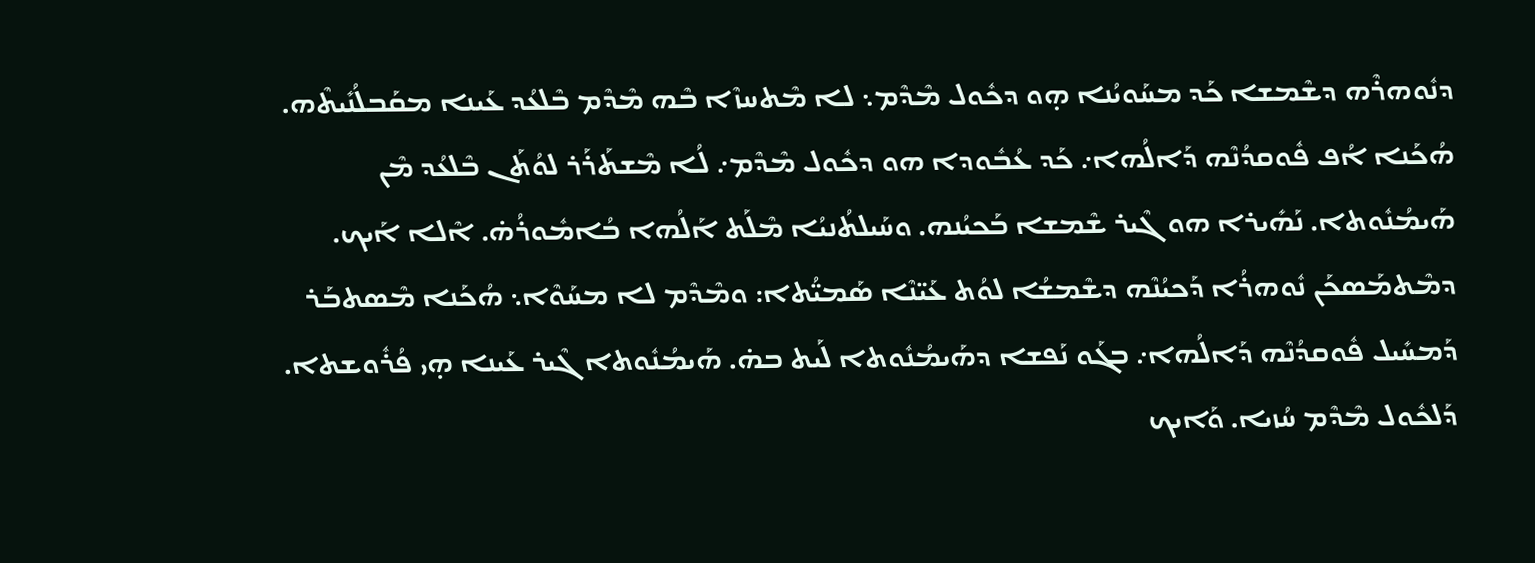ܕܢܽܘܗܪܶܗ ܕܫܶܡܫܐ ܟܰܕ ܡܚܰܘܝܳܢܐ ܗ̣ܘ ܕܟܽܘܠ ܡܶܕܶܡ܆ ܠܐ ܡܶܬܚܙܶܐ ܒܶܗ ܡܶܕܶܡ ܒܶܠܥܳܕ ܥܰܝܢܐ ܡܩܰܒܠܳܢܺܝܬܶܗ. ܗܳܟܰܢܐ ܐܳܦ ܦܽܘܩܕܳܢܶܗ ܕܰܐܠܳܗܐ܇ ܟܰܕ ܥܳܒܽܘܕܐ ܗܘ ܕܟܽܘܠ ܡܶܕܶܡ܇ ܠܳܐ ܡܶܫܬܰܪܰܪ ܠܘܳܬܰܢ ܒܶܠܥܳܕ ܡܶܢ ܗܰܝܡܳܢܽܘܬܐ. ܢܰܗܺܝܪܐ ܗܘ ܓܶܝܪ ܫܶܡܫܐ ܒܰܟܝܳܢܗ. ܘܚܰܝܠܬܳܢܝܳܐ ܡܶܠܰܬ ܐܰܠܳܗܐ ܒܳܐܡܽܘܪܳܗ̇. ܐܶܠܐ ܐܰܝܟ. ܕܡܶܬܡܰܣܟܰܢ ܢܽܘܗܪܳܐ ܕܰܟܝܳܢܶܗ ܕܫܶܡܫܳܐ ܠܘܳܬ ܥܰܝ̈ܢܶܐ ܣܰܡܝ̈ܳܬܐ: ܘܡܶܕܶܡ ܠܐ ܡܚܰܘܶܐ܆ ܗܳܟܰܢܐ ܡܶܣܬܒܰܪ ܕܰܡܚܺܝܠ ܦܽܘܩܕܳܢܶܗ ܕܰܐܠܳܗܐ܇ ܒܓܰܘ ܢܰܦܫܐ ܕܗܰܝܡܳܢܽܘܬܐ ܠܰܝܬ ܒܗ̇. ܗܰܝܡܳܢܽܘܬܐ ܓܶܝܪ ܥܰܝܢܐ ܗ̣ܝ ܦܳܪܽܘܫܬܐ. ܕܰܠܟܽܘܠ ܡܶܕܶܡ ܚܳܙܝܐ. ܘܰܐܝܟ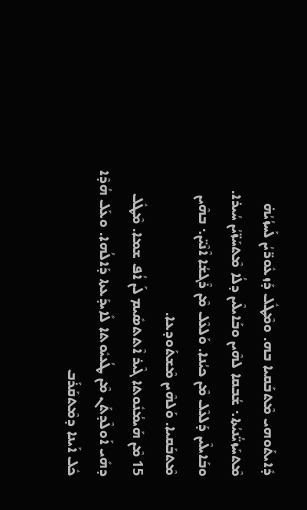ܕܺܐܝܬܰܘܗܝ ܡܶܬܒܰܩܝܐ ܒܗ. ܘܡܶܛܽܠ ܕܰܙܥܽܘܪ̈ܝܳܢ ܠܰܚܙܳܝܳܗ̇ ܡܶܬܚܰܙܝ̈ܳܢܝܳܬܐ܆ ܫܳܒܩܐ ܠܗܶܝܢ ܘܒܰܐܝܠܶܝܢ ܕܠܳܐ ܡܶܬܚܰܙ̈ܝܳܢ ܚܳܝܪܐ. ܘܒܰܐܝܠܶܝܢ ܕܰܠܥܶܠ ܡܶܢ ܟܝܳܢܐ. ܘܰܠܥܶܠ ܡܶܢ ܪܶܓܫܳܐ ܐܶܢܶܝ̈ܢ܆ ܒܗܶܝܢ ܡܶܬܒܰܩܝܐ. ܘܰܠܗܶܝܢ ܡܶܫܬܰܘܕܥܐ.
15 ܡܶܢ ܗܰܝܡܳܢܽܘܬܐ ܓܶܝܪ ܐܶܬܬܣܺܝܡ ܠܰܢ ܐܳܦ ܫܡܐ. ܡܶܛܽܠ ܕܗܺܝ ܐܰܘܠܶܕܬܰܢ ܡܶܢ ܛܳܥܝܽܘܬܐ ܠܺܐܝܕܰܥܬܐ ܕܰܐܠܳܗܐ. ܘܥܰܠ ܗܳܕܶܐ ܟܽܠ ܐܰܝܢܐ ܕܡܶܬܩܰܪܰܒ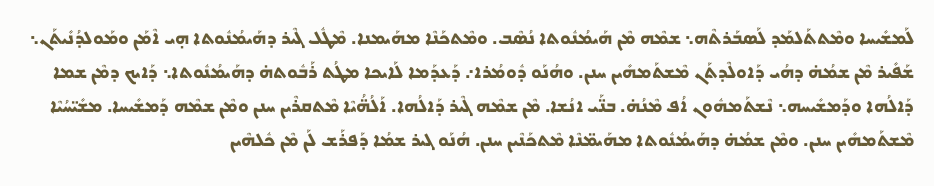ܠܰܡܫܺܝܚܐ ܘܡܶܬܬܰܠܡܰܕ ܠܰܣܒܰܪܬܶܗ܆ ܫܡܶܗ ܡܶܢ ܗܰܝܡܳܢܽܘܬܐ ܢܳܣܶܒ. ܘܡܶܬܟܰܢܶܐ ܡܗܰܝܡܢܐ. ܡܶܛܽܠ ܓܶܝܪ ܕܗܰܝܡܳܢܽܘܬܐ ܗ̣ܝ ܐܶܡܰܢ ܘܡܰܘܠܕܳܢܺܝܬܰܢ܆ ܫܰܦܺܝܪ ܡܶܢ ܫܡܳܗ̇ ܕܗܳܝ ܕܰܐܘܠܶܕܬܰܢ ܡܶܫܬܰܡܗܺܝܢ ܚܢܢ. ܘܗܳܢܰܘ ܕܽܘܡܳܪܐ܇ ܕܰܥܕܰܡܐ ܠܰܐܝܟܐ ܡܛܳܬ ܪܰܒܽܘܬܗ̇ ܕܗܰܝܡܳܢܽܘܬܐ܆ ܕܰܐܝܟ ܕܡܶܢ ܫܡܐ ܕܰܐܠܳܗܐ ܘܕܰܡܫܺܝܚܗ܆ ܢܶܫܬܰܡܗܽܘܢ ܐܳܦ ܡܶܢܳܗ̇. ܒܢ̈ܰܝ ܐܢܳܫܐ. ܡܶܢ ܫܡܶܗ ܓܶܝܪ ܕܰܐܠܳܗܐ. ܐܰܠܳܗ̈ܳܝܶܐ ܡܶܬܩܪܶܝܢ ܚܢܢ ܘܡܶܢ ܫܡܶܗ ܕܰܡܫܺܝܚܐ. ܡܫܺܝ̈ܚܳܝܶܐ ܡܶܫܬܰܡܗܺܝܢ ܚܢܢ. ܘܡܶܢ ܫܡܳܗ̇ ܕܗܰܝܡܳܢܽܘܬܐ ܡܗܰܝܡ̈ܢܶܐ ܡܶܬܟܰܢܶܝܢ ܚܢܢ. ܗܳܢܰܘ ܓܝܪ ܫܡܳܐ ܕܰܦܪܰܫ ܠܰܢ ܡܶܢ ܟܽܠܗܶܝܢ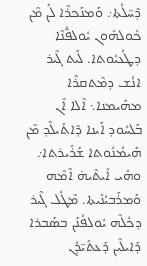ܕܶܚ̈ܠܳܬܐ܇ ܘܰܡܢܰܟܪܶܐ ܠܰܢ ܡܶܢ ܟܽܘܠܗܽܘܢ ܝܽܘܠܦ̈ܳܢܶܐ ܕܛܳܥܝܽܘܬܐ. ܠܰܝܬ ܓܶܝܪ ܐܢܳܫ ܕܡܶܬܩܪܶܐ ܡܗܰܝܡܢܐ܆ ܐܶܠܐ ܐܶܢ ܒܰܠܚܽܘܕ ܐܰܝܢܐ ܕܶܐܬܺܝܠܶܕ ܡܶܢ ܗܰܝܡܳܢܽܘܬܐ ܫܰܪܺܝܪܬܐ܇ ܘܗܺܝ ܐܺܝܬܶܝܗ̇ ܐܶܡܶܗ ܘܰܡܪܰܒܝܳܢܺܝܬܐ. ܡܶܛܽܠ ܓܶܝܪ ܕܟܽܠܶܗ ܝܽܘܠܦܳܢܰܢ ܒܣܰܒܪܐ ܕܰܐܝܠܶܝܢ ܕܰܥܬܺܝ̈ܕܳܢ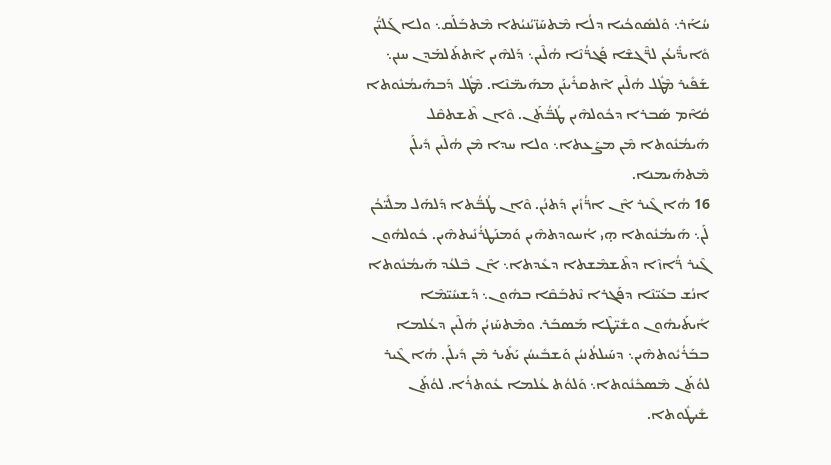ܚܳܐܰܪ܆ ܘܰܠܣܽܘܟܳܝܐ ܕܠܳܐ ܡܶܬܚܰܙ̈ܝܳܢܝܳܬܐ ܡܶܬܒܰܠܰܩ܆ ܘܠܐ ܓܰܠܝ̈ܳܢ ܘܺܐܝܕ̈ܺܝܥܳܢ ܠܪ̈ܶܓܫܶܐ ܦܰܓܪ̈ܳܢܶܐ ܗܳܠܶܝܢ܆ ܕܰܠܗܶܝܢ ܐܶܬܬܰܠܡܰܕܢ ܚܢܢ܆ ܫܰܦܺܝܪ ܡܶܛܽܠ ܗܳܠܶܝܢ ܐܶܬܩܪܺܝܢܰܢ ܡܗܰܝܡ̈ܢܶܐ. ܡܶܛܽܠ ܕܰܒܗܰܝܡܳܢܽܘܬܐ ܩܳܐܶܡ ܣܰܒܪܐ ܕܟܽܘܠܗܶܝܢ ܛܳܒ̈ܳܬܰܢ. ܘܶܐܢ ܬܶܫܬܩܶܠ ܗܰܝܡܳܢܽܘܬܐ ܡܶܢ ܡܨܰܥܬܐ܆ ܘܠܐ ܚܕܐ ܡܶܢ ܗܳܠܶܝܢ ܕܺܝܠܰܢ ܡܶܬܗܰܝܡܢܐ.
16 ܗܳܐ ܓܶܝܪ ܐܶܢ ܐܪ̈ܳܙܺܝܢ ܕܰܬܢܳܢ. ܘܶܐܢ ܛܳܒ̈ܳܬܐ ܕܰܠܗܰܠ ܡܠܺܝ̈ܟܳܢ ܠܰܢ܆ ܗܰܝܡܳܢܽܘܬܐ ܗ̣ܝ ܐܳܚܘܕܬܗܶܝܢ ܘܰܡܢܰܛܪܳܢܺܝܬܗܶܝܢ. ܟܽܘܠܗܽܘܢ ܓܶܝܪ ܪ̈ܳܐܙܶܐ ܕܬܶܫܡܶܫܬܐ ܕܥܺܕܬܐ܆ ܐܶܢ ܒܶܠܥܳܕ ܗܰܝܡܳܢܽܘܬܐ ܐܢܳܫ ܒܥܰܝ̈ܢܶܐ ܕܦܰܓܪܐ ܢܶܬܒܰܩܶܐ ܒܗܽܘܢ܆ ܕܰܫܚܺܝ̈ܡܶܐ ܐܺܝܬܰܝܗܽܘܢ ܘܫܺܝ̈ܛܶܐ ܡܰܣܒܰܪ. ܘܡܶܬܚܰܙܝܳܢ ܗܳܠܶܝܢ ܕܥܳܠܡܐ ܒܒܰܪܳܝܽܘܬܗܶܝܢ܆ ܕܚܰܝܠܬܳܢܝܳܢ ܘܰܫܒܺܝܚܳܢ ܝܰܬܺܝܪ ܡܶܢ ܕܺܝܠܰܢ. ܗܳܐ ܓܶܝܪ ܠܘܳܬܰܢ ܡܶܣܟܺܢܽܘܬܐ܆ ܘܰܠܘܳܬ ܥܳܠܡܐ ܥܽܘܬܪܳܐ. ܠܘܳܬܰܢ ܫܺܝܛܽܘܬܐ.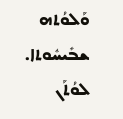ܘܰܠܘܳܬܗ ܫܒܺܝܚܽܘܬܐ. ܠܘܳܬܰܢ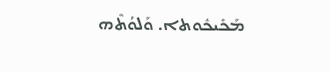ܡܰܟܺܝܟܽܘܬܐ. ܘܰܠܘܳܬܶܗ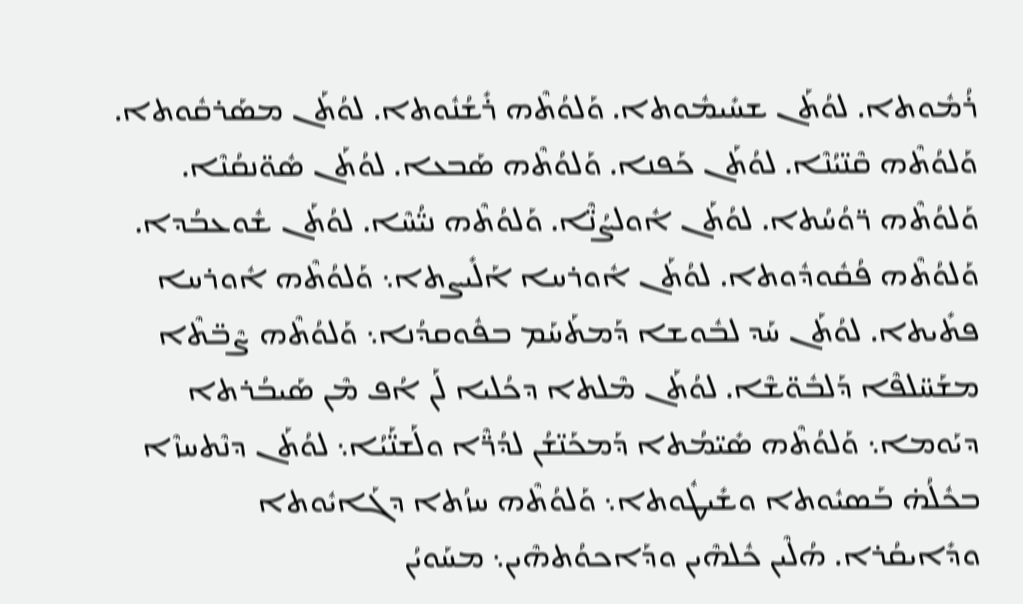ܪܳܡܽܘܬܐ. ܠܘܳܬܰܢ ܫܚܺܝܡܽܘܬܐ. ܘܰܠܘܳܬܶܗ ܪܺܫܳܢܽܘܬܐ. ܠܘܳܬܰܢ ܡܣܰܪܩܽܘܬܐ. ܘܰܠܘܳܬܶܗ ܩܶܢ̈ܝܳܢܶܐ. ܠܘܳܬܰܢ ܟܰܦܢܐ. ܘܰܠܘܳܬܶܗ ܣܰܒܥܐ. ܠܘܳܬܰܢ ܣܽܘ̈ܢܩܳܢܶܐ. ܘܰܠܘܳܬܶܗ ܪ̈ܘܳܚܳܬܐ. ܠܘܳܬܰܢ ܐܽܘܠܨܳܢ̈ܶܐ. ܘܰܠܘܳܬܶܗ ܢܝ̈ܳܚܶܐ. ܠܘܳܬܰܢ ܫܽܘܥܒܳܕܐ. ܘܰܠܘܳܬܶܗ ܦܳܩܽܘܕܽܘܬܐ. ܠܘܳܬܰܢ ܐܽܘܪܚܐ ܐܰܠܺܝܨܬܐ܆ ܘܰܠܘܳܬܶܗ ܐܽܘܪܚܐ ܦܬܺܝܬܐ. ܠܘܳܬܰܢ ܚܰܕ ܠܒܽܘܫܐ ܕܰܡܬܰܚܰܡ ܒܦܽܘܩܕܳܢܐ܆ ܘܰܠܘܳܬܶܗ ܨܶܒ̈ܬܶܐ ܡܫܰܚ̈ܠܦܶܐ ܕܰܠܒܽܘ̈ܫܶܐ. ܠܘܳܬܰܢ ܡܶܠܬܐ ܕܟܳܠܝܐ ܠܰܢ ܐܳܦ ܡܶܢ ܣܰܝܒܳܪܬܐ ܕܝܰܘܡܐ܆ ܘܰܠܘܳܬܶܗ ܣܺܝ̈ܡܳܬܐ ܕܰܡܟܰܢ̈ܫܳܢ ܠܕܳܪ̈ܶܐ ܘܠܰܫܢ̈ܰܝܳܐ܆ ܠܘܳܬܰܢ ܕܢܶܬܚܙܶܐ ܒܟܽܠܳܗ̇ ܒܰܣܝܽܘܬܐ ܘܫܺܝܛܽܘܬܐ܆ ܘܰܠܘܳܬܶܗ ܚܙܳܬܐ ܕܓܰܐܝܽܘܬܐ ܘܕܺܐܝܩܳܪܐ. ܗܳܠܶܝܢ ܟܽܠܗܶܝܢ ܘܕܰܐܟܘܳܬܗܶܝܢ܆ ܡܚܰܘܝܳܢ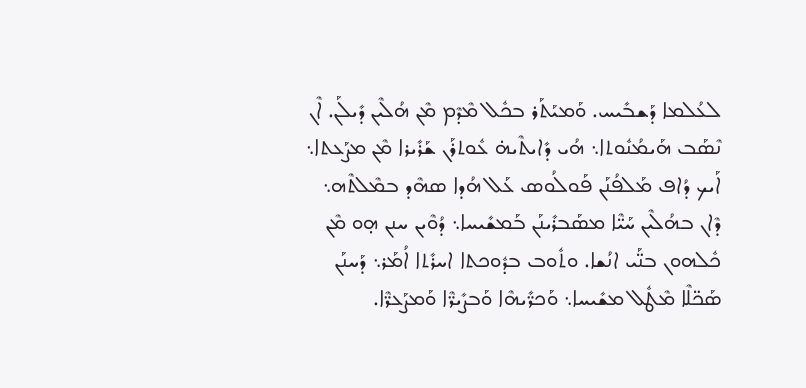ܠܥܳܠܡܐ ܕܰܫܒܺܝܚ. ܘܰܡܝܰܬܰܪ ܒܟܽܠ ܡܶܕܶܡ ܡܶܢ ܗܳܠܶܝܢ ܕܺܝܠܰܢ. ܐܶܢ ܢܶܣܰܒ ܗܰܝܡܳܢܽܘܬܐ܆ ܗܳܝ ܕܺܐܝܬܶܝܗ̇ ܥܽܘܬܪܰܢ ܫܰܪܺܝܪܐ ܡܶܢ ܡܨܰܥܬܐ܆ ܐܰܝܟ ܕܳܐܦ ܡܰܠܦܳܢܰܢ ܦܰܘܠܳܘܣ ܥܰܠ ܗܳܕܐ ܣܗܶܕ ܒܡܶܠܬܶܗ܆ ܕܶܐܢ ܒܗܳܠܶܝܢ ܚܰܝ̈ܶܐ ܡܣܰܒܪܺܝܢܰܢ ܒܰܡܫܺܝܚܐ܆ ܕܳܘܶܝܢ ܚܢܢ ܗ̣ܘ ܡܶܢ ܟܽܠܗܘܢ ܒܢ̈ܰܝ ܐܢܳܫܐ. ܘܬܽܘܒ ܒܕܽܘܟܬܐ ܐܚܪܺܬܐ ܐܳܡܰܪ܆ ܕܰܚܢܰܢ ܣܰܟ̈ܠܶܐ ܡܶܛܽܠ ܡܫܺܝܚܐ܆ ܘܰܟܪ̈ܺܝܗܶܐ ܘܰܒܨܺܝܪ̈ܶܐ ܘܰܡܨܰܥܪ̈ܶܐ.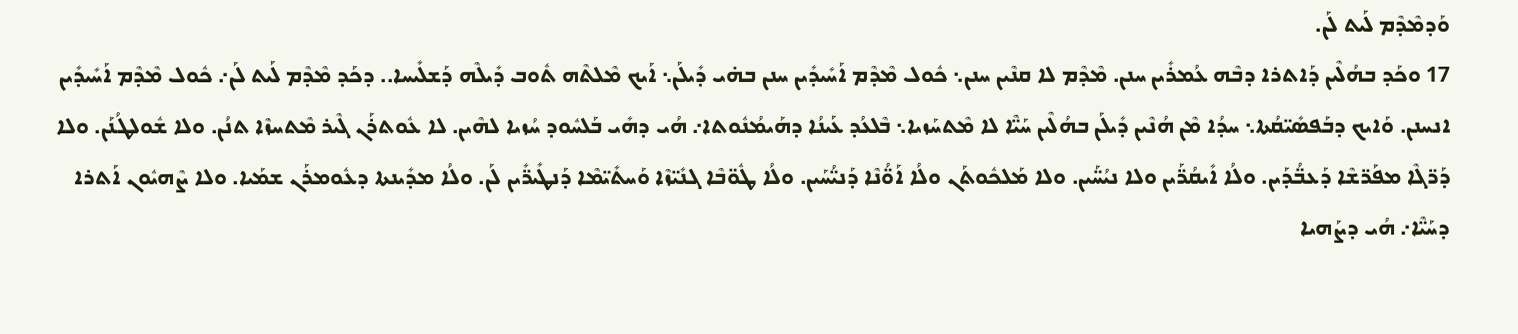ܘܰܕܡܶܕܶܡ ܠܰܝܬ ܠܰܢ.
17 ܘܟܰܕ ܒܗܳܠܶܝܢ ܕܰܐܬܪܐ ܕܒܶܗ ܥܳܡܪܺܝܢ ܚܢܢ. ܡܶܕܶܡ ܠܐ ܩܢܶܝܢ ܚܢܢ܆ ܟܽܘܠ ܡܶܕܶܡ ܐܰܚܺܝܕܺܝܢ ܚܢܢ ܒܗ̇ܝ ܕܺܝܠܰܢ܆ ܐܰܝܟ ܡܶܠܬܶܗ ܬܽܘܒ ܕܺܝܠܶܗ ܕܰܫܠܺܝܚܐ.. ܕܟܰܕ ܡܶܕܶܡ ܠܰܝܬ ܠܰܢ܇ ܟܽܘܠ ܡܶܕܶܡ ܐܰܚܺܝܕܺܝܢ ܐܢܚܢܢ. ܘܰܐܝܟ ܕܒܰܦܣܺܝ̈ܩܳܬܐ܆ ܚܕܳܐ ܡܶܢ ܗܳܢܶܝܢ ܕܺܝܠܰܢ ܒܗܳܠܶܝܢ ܚܰܝ̈ܶܐ ܠܐ ܡܶܬܚܰܙܝܐ܆ ܒܶܠܥܳܕ ܥܰܝܢܳܐ ܕܗܰܝܡܳܢܽܘܬܐ܇ ܗܳܝ ܕܗܺܝ ܒܰܠܚܽܘܕ ܚܳܙܝܐ ܠܗܶܝܢ. ܠܐ ܥܽܘܬܪܰܢ ܓܶܝܪ ܡܶܬܚܙܶܐ ܬܢܳܢ. ܘܠܐ ܫܽܘܠܛܳܢܰܢ. ܘܠܐ ܕܰܪ̈ܓܶܐ ܡܦܰܪ̈ܫܶܐ ܕܰܥܒ̈ܳܕܰܝܢ. ܘܠܳܐ ܐܺܝܩܳܪ̈ܰܝܢ ܘܠܐ ܢܝܳܚ̈ܰܝܢ. ܘܠܐ ܡܰܠܟܽܘܬܰܢ ܘܠܳܐ ܐܰܘ̈ܳܢܶܐ ܕܰܢܝ̈ܳܚܰܝܢ. ܘܠܳܐ ܛܽܘ̈ܒܶܐ ܓܢܺܝ̈ܙܶܐ ܘܰܚܬܺܝ̈ܡܶܐ ܕܰܢܛܺܝܪ̈ܺܝܢ ܠܰܢ. ܘܠܳܐ ܡܕܺܝܢܬܐ ܕܥܽܘܡܪܰܢ ܫܡܰܝܐ. ܘܠܐ ܨܶܗܝܽܘܢ ܐܰܬܪܐ ܕܚܰܝ̈ܶܐ܇ ܗܳܝ ܕܨܰܗܝܐ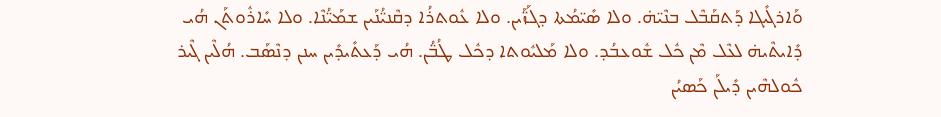ܘܰܐܪܓܺܝܓܐ ܕܰܬܩܰܒܶܠ ܒܢܶܝ̈ܗ̇. ܘܠܐ ܣܺܝ̈ܡܳܬܐ ܕܓܰܙ̈ܰܝܢ. ܘܠܐ ܥܽܘܬܪܳܐ ܕܩܶܢܝ̈ܳܢܰܝܢ ܫܡܰܝ̈ܳܢܶܐ. ܘܠܐ ܚܺܐܪܽܘܬܰܢ ܗܳܝ ܕܺܐܝܬܶܝܗ̇ ܠܥܶܠ ܡܶܢ ܟܽܠ ܫܽܘܥܒܳܕ. ܘܠܐ ܡܰܠܝܽܘܬܐ ܕܟܽܠ ܛܳܒ̈ܳܢ. ܗܳܝ ܕܰܥܬܺܝܕܺܝܢ ܚܢܢ ܕܢܶܣܰܒ. ܗܳܠܶܝܢ ܓܶܝܪ ܟܽܘܠܗܶܝܢ ܕܺܝܠܰܢ ܟܰܣܝܳܢ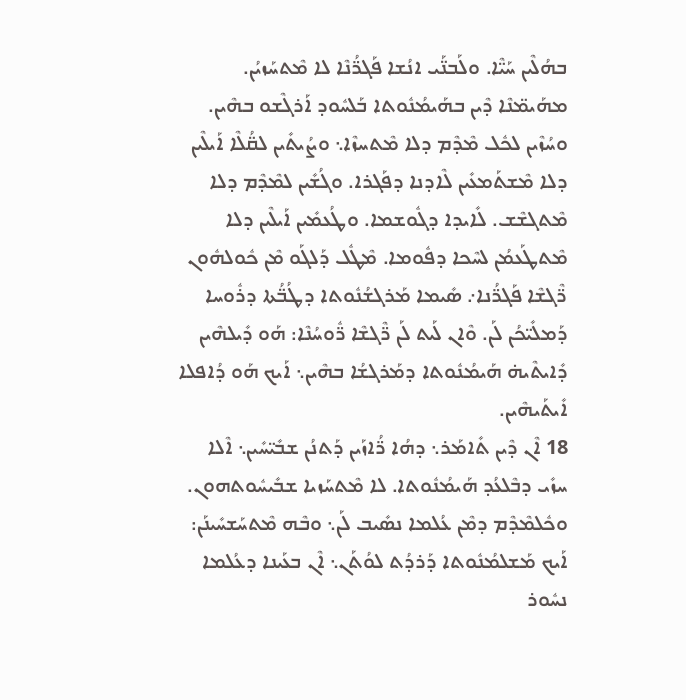ܒܗܳܠܶܝܢ ܚܰܝ̈ܶܐ. ܘܠܰܒܢ̈ܰܝ ܐܢܳܫܐ ܦܰܓܪ̈ܳܢܶܐ ܠܐ ܡܶܬܚܰܙܝܳܢ. ܡܗܰܝܡ̈ܢܶܐ ܕܶܝܢ ܒܗܰܝܡܳܢܽܘܬܐ ܒܰܠܚܽܘܕ ܐܰܪܓܶܫܘ ܒܗܶܝܢ. ܘܚܳܙܶܝܢ ܠܟܽܠ ܡܶܕܶܡ ܕܠܐ ܡܶܬܚܙܶܐ܆ ܘܨܳܝܬܺܝܢ ܠܩ̈ܳܠܶܐ ܐܰܝܠܶܝܢ ܕܠܐ ܡܶܫܬܰܡܥܺܝܢ ܠܶܐܕܢܐ ܕܦܰܓܪܐ. ܘܓܳܫܺܝܢ ܠܡܶܕܶܡ ܕܠܐ ܡܶܬܓܫܶܫ. ܠܺܐܝܕܐ ܕܓܽܘܫܡܐ. ܘܛܳܥܡܺܝܢ ܐܰܝܠܶܝܢ ܕܠܐ ܡܶܬܛܰܥܡܳܢ ܠܚܶܟܐ ܕܦܽܘܡܐ. ܡܶܛܽܠ ܕܰܠܓܰܘ ܡܶܢ ܟܽܘܠܗܽܘܢ ܪ̈ܶܓܫܶܐ ܦܰܓܪ̈ܳܢܐ܇ ܣܺܝܡܐ ܡܰܪܓܫܳܢܽܘܬܐ ܕܛܳܒ̈ܳܬܐ ܕܪܽܘܚܐ ܕܰܡܠܺܝ̈ܟܳܢ ܠܰܢ. ܘܶܐܢ ܠܰܝܬ ܠܰܢ ܪ̈ܶܓܫܶܐ ܪ̈ܽܘܚܳܢܶܐ: ܗܰܘ ܕܺܝܠܗܶܝܢ ܕܺܐܝܬܶܝܗ̇ ܗܰܝܡܳܢܽܘܬܐ ܕܡܰܪܓܫܳܐ ܒܗܶܝܢ܆ ܐܰܝܟ ܗܰܘ ܕܳܐܦܠܐ ܐܺܝܬܰܝܗܶܝܢ.
18 ܐܶܢ ܕܶܝܢ ܬܺܐܡܰܪ܆ ܕܗܳܐ ܪ̈ܳܐܙܰܝܢ ܕܰܬܢܳܢ ܫܒܺܝ̈ܚܺܝܢ܆ ܐܶܠܐ ܚܙܺܝ ܕܒܶܠܥܳܕ ܗܰܝܡܳܢܽܘܬܐ. ܠܐ ܡܶܬܚܰܙܝܐ ܫܒܺܝܚܽܘܬܗܘܢ. ܘܟܽܠܡܶܕܶܡ ܕܡܶܢ ܥܳܠܡܐ ܢܣܺܝܒ ܠܰܢ܆ ܘܒܶܗ ܡܶܬܚܰܫܚܺܝܢܰܢ: ܐܰܝܟ ܡܰܫܠܡܳܢܽܘܬܐ ܕܰܪܕܳܬ ܠܘܳܬܰܢ܆ ܐܶܢ ܒܥܰܝܢܐ ܕܥܳܠܡܐ ܢܚܽܘܪ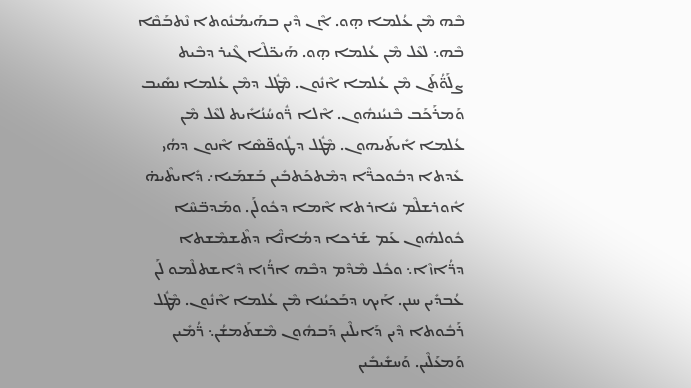ܒܶܗ ܡܶܢ ܥܳܠܡܐ ܗ̣ܘ. ܐܶܢ ܕܶܝܢ ܒܗܰܝܡܳܢܽܘܬܐ ܢܶܬܒܰܩܶܐ ܒܶܗ܆ ܠܥܶܠ ܡܶܢ ܥܳܠܡܐ ܗ̣ܘ. ܗܰܝܟ̈ܠܶܐ ܓܶܝܪ ܕܒܶܝܬ ܨܠܰܘ̈ܳܬܰܢ ܡܶܢ ܥܳܠܡܐ ܐܶܢܽܘܢ. ܡܶܛܽܠ ܕܡܶܢ ܥܳܠܡܐ ܢܣܺܝܒ ܘܰܡܪܰܟܰܒ ܒܶܢܝܳܢܗܽܘܢ. ܐܶܠܐ ܪ̈ܽܘܚܳܢܳܐܺܝܬ ܠܥܶܠ ܡܶܢ ܥܳܠܡܐ ܐܺܝܬܰܝܗܘܢ. ܡܶܛܽܠ ܕܛܽܘܦ̈ܣܶܐ ܐܶܢܘܢ ܕܗܳܝ ܥܺܕܬܐ ܕܒܽܘܟܪ̈ܶܐ ܕܡܶܬܟܰܬܒܺܝܢ ܒܰܫܡܰܝܐ܇ ܕܺܐܝܬܶܝܗ̇ ܐܽܘܪܫܠܶܡ ܚܺܐܪܬܐ ܐܶܡܐ ܕܟܽܘܠܰܢ. ܘܡܰܕܒ̈ܚܶܐ ܟܽܘܠܗܽܘܢ ܥܰܡ ܫܰܪܟܐ ܕܡܳܐܢ̈ܶܐ ܕܬܶܫܡܶܫܬܐ ܕܪ̈ܳܐܙܶܐ܆ ܘܟܽܠ ܡܶܕܶܡ ܕܒܶܗ ܐܪ̈ܳܙܐ ܕܶܐܫܬܠܶܡܘ ܠܰܢ ܥܳܒܕܺܝܢ ܚܢܢ. ܐܰܝܟ ܕܒܰܟܝܳܢܐ ܡܶܢ ܥܳܠܡܐ ܐܶܢܽܘܢ. ܡܶܛܽܠ ܪܰܒܽܘܬܐ ܕܶܝܢ ܕܰܐܝܠܶܝܢ ܕܰܒܗܽܘܢ ܡܶܫܬܰܡܫܳܢ܆ ܪ̈ܳܡܺܝܢ ܘܰܡܥܰܠܶܝܢ. ܘܰܚܫܺܝܒܺܝܢ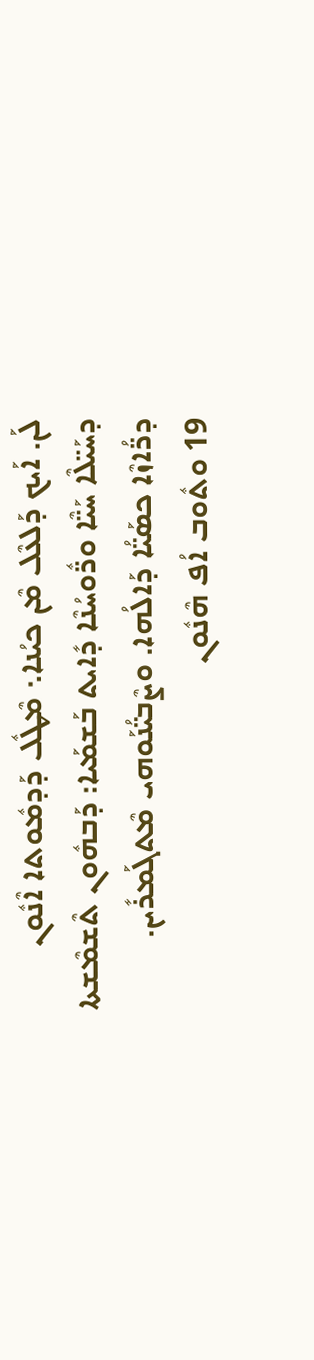ܠܰܢ. ܐܰܝܟ ܕܰܠܥܶܠ ܡܶܢ ܟܝܳܢܐ܆ ܡܶܛܽܠ ܕܰܕܡܽܘܬܐ ܐܶܢܽܘܢ ܕܚܰܝ̈ܠܶܐ ܚܰܝ̈ܶܐ ܘܪ̈ܽܘܚܳܢܶܐ ܕܺܐܝܬ ܒܰܫܡܰܝܐ: ܕܰܒܗܽܘܢ ܬܶܫܡܶܫܬܐ ܕܪ̈ܳܐܙܶܐ ܟܣܰܝ̈ܳܐ ܕܰܐܠܳܗܐ. ܘܨܶܒܝ̈ܳܢܰܘܗܝ ܡܶܬܓܰܡܪܺܝܢ.
19 ܘܬܽܘܒ ܐܳܦ ܗܶܢܽܘܢ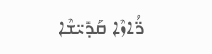ܪ̈ܳܐܙܶܐ ܩܰܕܺܝ̈ܫܶܐ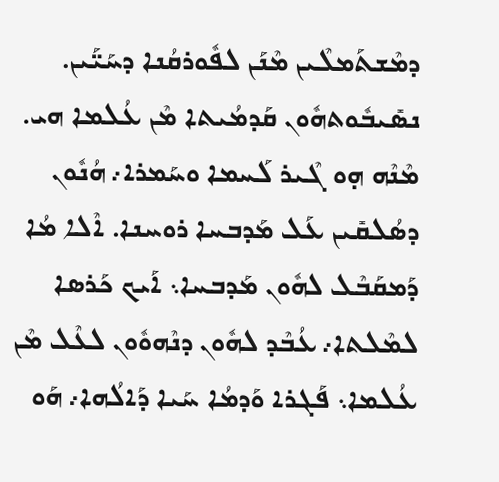ܕܡܶܫܬܰܡܠܶܝܢ ܡܶܢܰܢ ܠܦܽܘܪܩܳܢܐ ܕܚܰܝ̈ܰܝܢ. ܢܣܺܝܒܽܘܬܗܽܘܢ ܩܰܕܡܳܝܬܐ ܡܶܢ ܥܳܠܡܐ ܗܝ. ܡܶܢܶܗ ܗ̣ܘ ܓܶܝܪ ܠܰܚܡܐ ܘܚܰܡܪܐ܇ ܗܳܢܽܘܢ ܕܣܳܠܩܺܝܢ ܥܰܠ ܡܰܕܒܚܐ ܪܘܚܢܐ. ܐܶܠܐ ܡܳܐ ܕܰܡܩܰܒܶܠ ܠܗܽܘܢ ܡܰܕܒܚܐ܆ ܐܰܝܟ ܟܰܪܣܐ ܠܡܶܠܬܐ܇ ܥܳܒܶܕ ܠܗܽܘܢ ܕܢܶܗܘܽܘܢ ܠܥܶܠ ܡܶܢ ܥܳܠܡܐ܆ ܦܰܓܪܐ ܘܰܕܡܳܐ ܚܰܝܐ ܕܰܐܠܳܗܐ܇ ܗܰܘ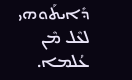ܕܺܐܝܬܰܘܗܝ ܠܥܶܠ ܡܶܢ ܥܳܠܡܐ.